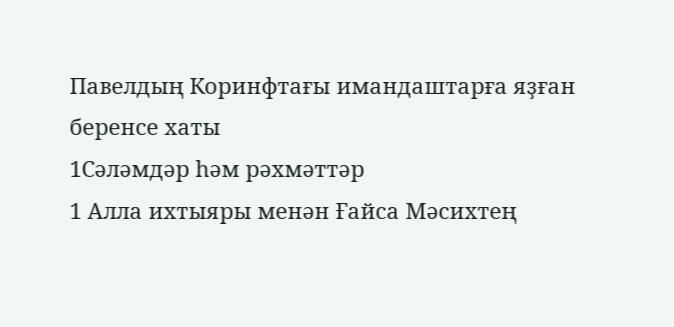Павелдың Коринфтағы имандаштарға яҙған беренсе хаты
1Сәләмдәр һәм рәхмәттәр
1 Алла ихтыяры менән Ғайса Мәсихтең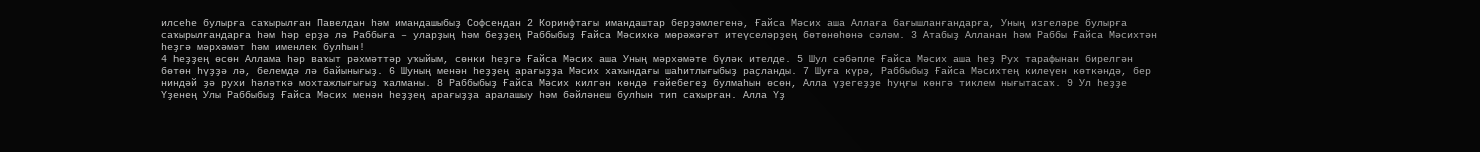илсеһе булырға саҡырылған Павелдан һәм имандашыбыҙ Софсендан 2 Коринфтағы имандаштар берҙәмлегенә, Ғайса Мәсих аша Аллаға бағышланғандарға, Уның изгеләре булырға саҡырылғандарға һәм һәр ерҙә лә Раббыға – уларҙың һәм беҙҙең Раббыбыҙ Ғайса Мәсихкә мөрәжәғәт итеүселәрҙең бөтөнөһөнә сәләм. 3 Атабыҙ Алланан һәм Раббы Ғайса Мәсихтән һеҙгә мәрхәмәт һәм именлек булһын!
4 Һеҙҙең өсөн Аллама һәр ваҡыт рәхмәттәр уҡыйым, сөнки һеҙгә Ғайса Мәсих аша Уның мәрхәмәте бүләк ителде. 5 Шул сәбәпле Ғайса Мәсих аша һеҙ Рух тарафынан бирелгән бөтөн һүҙҙә лә, белемдә лә байынығыҙ. 6 Шуның менән һеҙҙең арағыҙҙа Мәсих хаҡындағы шаһитлығыбыҙ раҫланды. 7 Шуға күрә, Раббыбыҙ Ғайса Мәсихтең килеүен көткәндә, бер ниндәй ҙә рухи һәләткә мохтажлығығыҙ ҡалманы. 8 Раббыбыҙ Ғайса Мәсих килгән көндә ғәйебегеҙ булмаһын өсөн, Алла үҙегеҙҙе һуңғы көнгә тиклем нығытасаҡ. 9 Ул һеҙҙе Үҙенең Улы Раббыбыҙ Ғайса Мәсих менән һеҙҙең арағыҙҙа аралашыу һәм бәйләнеш булһын тип саҡырған. Алла Үҙ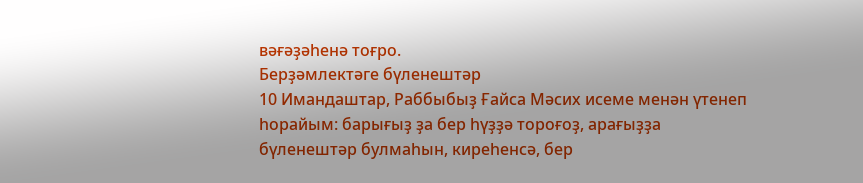вәғәҙәһенә тоғро.
Берҙәмлектәге бүленештәр
10 Имандаштар, Раббыбыҙ Ғайса Мәсих исеме менән үтенеп һорайым: барығыҙ ҙа бер һүҙҙә тороғоҙ, арағыҙҙа бүленештәр булмаһын, киреһенсә, бер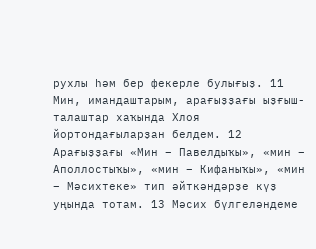рухлы һәм бер фекерле булығыҙ. 11 Мин, имандаштарым, арағыҙҙағы ыҙғыш-талаштар хаҡында Хлоя йортондағыларҙан белдем. 12 Арағыҙҙағы «Мин – Павелдыҡы», «мин – Аполлостыҡы», «мин – Кифаныҡы», «мин – Мәсихтеке» тип әйткәндәрҙе күҙ уңында тотам. 13 Мәсих бүлгеләндеме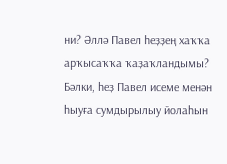ни? Әллә Павел һеҙҙең хаҡҡа арҡысаҡҡа ҡаҙаҡландымы? Бәлки, һеҙ Павел исеме менән һыуға сумдырылыу йолаһын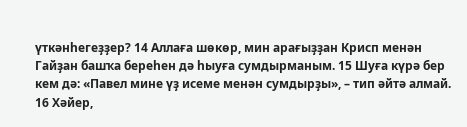үткәнһегеҙҙер? 14 Аллаға шөкөр, мин арағыҙҙан Крисп менән Гайҙан башҡа береһен дә һыуға сумдырманым. 15 Шуға күрә бер кем дә: «Павел мине үҙ исеме менән сумдырҙы», – тип әйтә алмай. 16 Хәйер,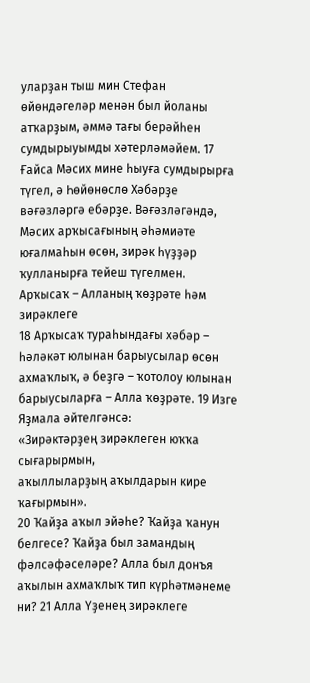уларҙан тыш мин Стефан өйөндәгеләр менән был йоланы атҡарҙым, әммә тағы берәйһен сумдырыуымды хәтерләмәйем. 17 Ғайса Мәсих мине һыуға сумдырырға түгел, ә Һөйөнөслө Хәбәрҙе вәғәзләргә ебәрҙе. Вәғәзләгәндә, Мәсих арҡысағының әһәмиәте юғалмаһын өсөн, зирәк һүҙҙәр ҡулланырға тейеш түгелмен.
Арҡысаҡ – Алланың ҡөҙрәте һәм зирәклеге
18 Арҡысаҡ тураһындағы хәбәр – һәләкәт юлынан барыусылар өсөн ахмаҡлыҡ, ә беҙгә – ҡотолоу юлынан барыусыларға – Алла ҡөҙрәте. 19 Изге Яҙмала әйтелгәнсә:
«Зирәктәрҙең зирәклеген юҡҡа сығарырмын,
аҡыллыларҙың аҡылдарын кире ҡағырмын».
20 Ҡайҙа аҡыл эйәһе? Ҡайҙа ҡанун белгесе? Ҡайҙа был замандың фәлсәфәселәре? Алла был донъя аҡылын ахмаҡлыҡ тип күрһәтмәнеме ни? 21 Алла Үҙенең зирәклеге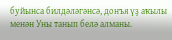буйынса билдәләгәнсә, донъя үҙ аҡылы менән Уны танып белә алманы.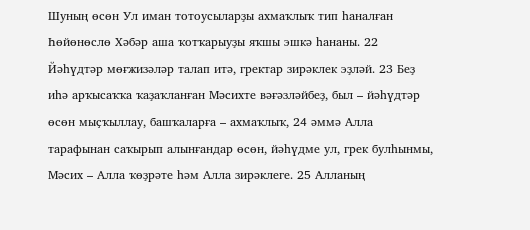Шуның өсөн Ул иман тотоусыларҙы ахмаҡлыҡ тип һаналған Һөйөнөслө Хәбәр аша ҡотҡарыуҙы яҡшы эшкә һананы. 22 Йәһүдтәр мөғжизәләр талап итә, гректар зирәклек эҙләй. 23 Беҙ иһә арҡысаҡҡа ҡаҙаҡланған Мәсихте вәғәзләйбеҙ, был – йәһүдтәр өсөн мыҫҡыллау, башҡаларға – ахмаҡлыҡ, 24 әммә Алла тарафынан саҡырып алынғандар өсөн, йәһүдме ул, грек булһынмы, Мәсих – Алла ҡөҙрәте һәм Алла зирәклеге. 25 Алланың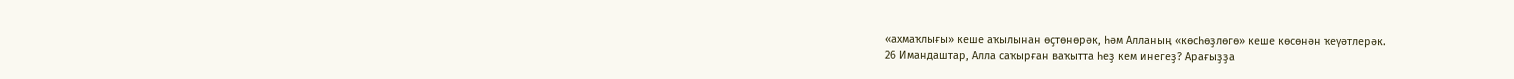«ахмаҡлығы» кеше аҡылынан өҫтөнөрәк, һәм Алланың «көсһөҙлөгө» кеше көсөнән ҡеүәтлерәк.
26 Имандаштар, Алла саҡырған ваҡытта һеҙ кем инегеҙ? Арағыҙҙа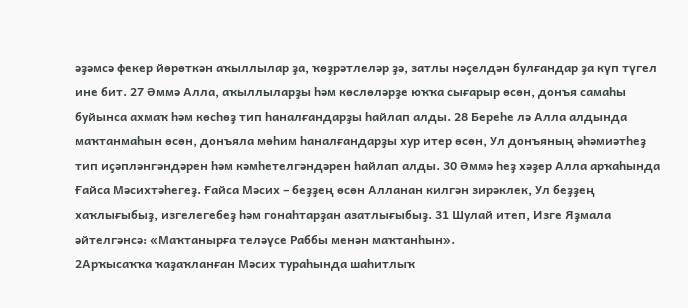әҙәмсә фекер йөрөткән аҡыллылар ҙа, ҡөҙрәтлеләр ҙә, затлы нәҫелдән булғандар ҙа күп түгел ине бит. 27 Әммә Алла, аҡыллыларҙы һәм көслөләрҙе юҡҡа сығарыр өсөн, донъя самаһы буйынса ахмаҡ һәм көсһөҙ тип һаналғандарҙы һайлап алды. 28 Береһе лә Алла алдында маҡтанмаһын өсөн, донъяла мөһим һаналғандарҙы хур итер өсөн, Ул донъяның әһәмиәтһеҙ тип иҫәпләнгәндәрен һәм кәмһетелгәндәрен һайлап алды. 30 Әммә һеҙ хәҙер Алла арҡаһында Ғайса Мәсихтәһегеҙ. Ғайса Мәсих – беҙҙең өсөн Алланан килгән зирәклек, Ул беҙҙең хаҡлығыбыҙ, изгелегебеҙ һәм гонаһтарҙан азатлығыбыҙ. 31 Шулай итеп, Изге Яҙмала әйтелгәнсә: «Маҡтанырға теләүсе Раббы менән маҡтанһын».
2Арҡысаҡҡа ҡаҙаҡланған Мәсих тураһында шаһитлыҡ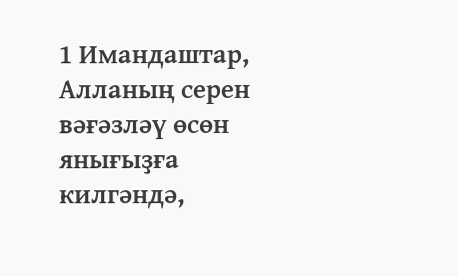1 Имандаштар, Алланың серен вәғәзләү өсөн янығыҙға килгәндә,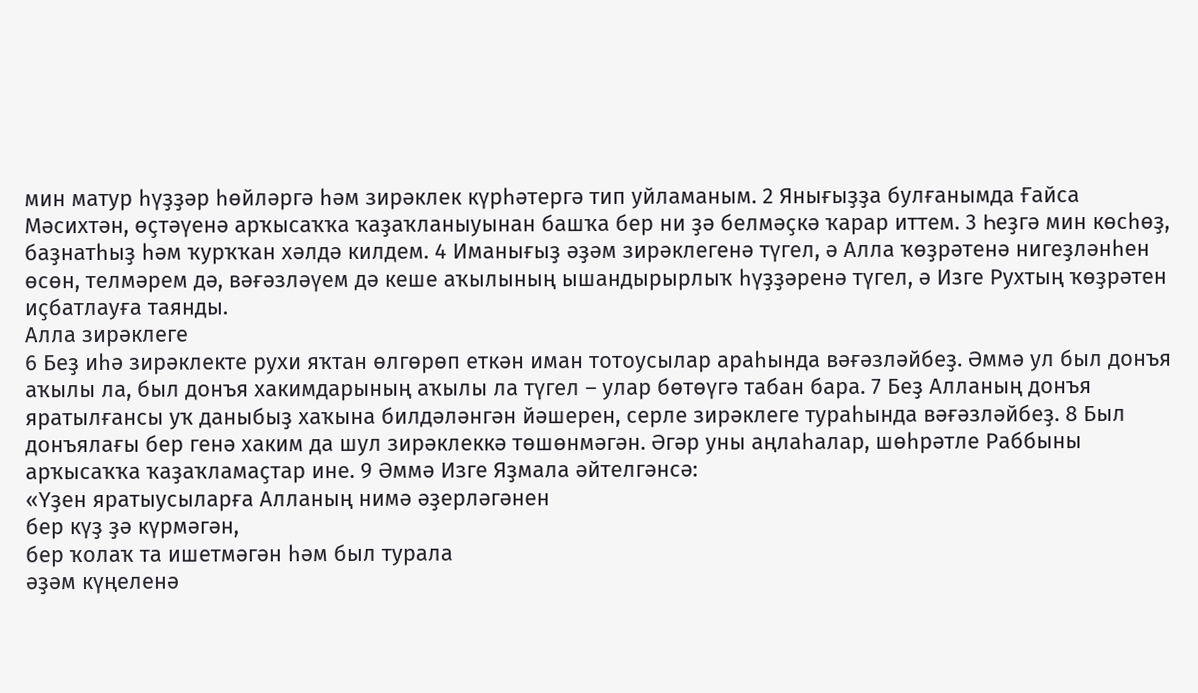мин матур һүҙҙәр һөйләргә һәм зирәклек күрһәтергә тип уйламаным. 2 Янығыҙҙа булғанымда Ғайса Мәсихтән, өҫтәүенә арҡысаҡҡа ҡаҙаҡланыуынан башҡа бер ни ҙә белмәҫкә ҡарар иттем. 3 Һеҙгә мин көсһөҙ, баҙнатһыҙ һәм ҡурҡҡан хәлдә килдем. 4 Иманығыҙ әҙәм зирәклегенә түгел, ә Алла ҡөҙрәтенә нигеҙләнһен өсөн, телмәрем дә, вәғәзләүем дә кеше аҡылының ышандырырлыҡ һүҙҙәренә түгел, ә Изге Рухтың ҡөҙрәтен иҫбатлауға таянды.
Алла зирәклеге
6 Беҙ иһә зирәклекте рухи яҡтан өлгөрөп еткән иман тотоусылар араһында вәғәзләйбеҙ. Әммә ул был донъя аҡылы ла, был донъя хакимдарының аҡылы ла түгел – улар бөтөүгә табан бара. 7 Беҙ Алланың донъя яратылғансы уҡ даныбыҙ хаҡына билдәләнгән йәшерен, серле зирәклеге тураһында вәғәзләйбеҙ. 8 Был донъялағы бер генә хаким да шул зирәклеккә төшөнмәгән. Әгәр уны аңлаһалар, шөһрәтле Раббыны арҡысаҡҡа ҡаҙаҡламаҫтар ине. 9 Әммә Изге Яҙмала әйтелгәнсә:
«Үҙен яратыусыларға Алланың нимә әҙерләгәнен
бер күҙ ҙә күрмәгән,
бер ҡолаҡ та ишетмәгән һәм был турала
әҙәм күңеленә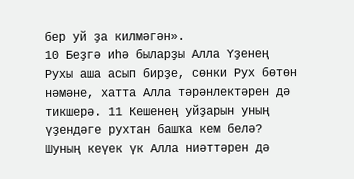бер уй ҙа килмәгән».
10 Беҙгә иһә быларҙы Алла Үҙенең Рухы аша асып бирҙе, сөнки Рух бөтөн нәмәне, хатта Алла тәрәнлектәрен дә тикшерә. 11 Кешенең уйҙарын уның үҙендәге рухтан башҡа кем белә? Шуның кеүек үк Алла ниәттәрен дә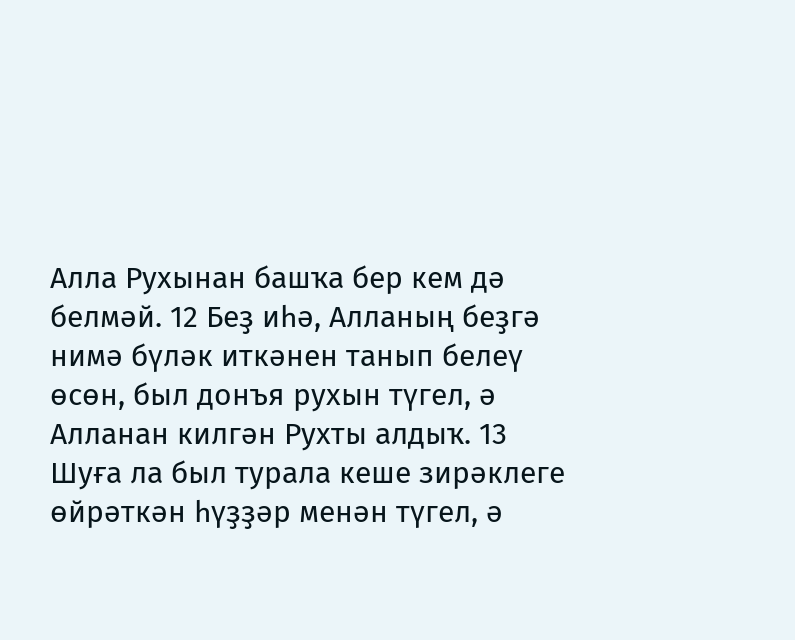Алла Рухынан башҡа бер кем дә белмәй. 12 Беҙ иһә, Алланың беҙгә нимә бүләк иткәнен танып белеү өсөн, был донъя рухын түгел, ә Алланан килгән Рухты алдыҡ. 13 Шуға ла был турала кеше зирәклеге өйрәткән һүҙҙәр менән түгел, ә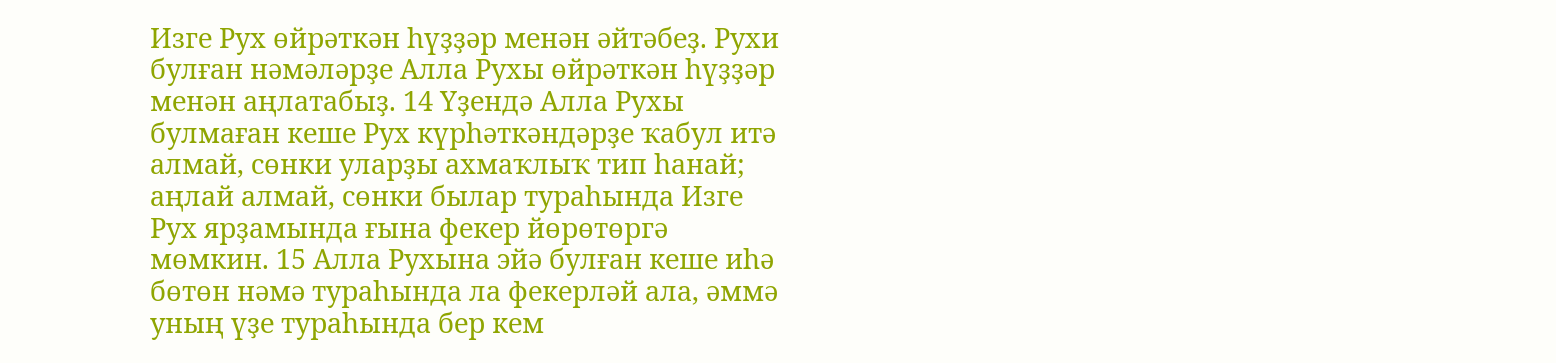Изге Рух өйрәткән һүҙҙәр менән әйтәбеҙ. Рухи булған нәмәләрҙе Алла Рухы өйрәткән һүҙҙәр менән аңлатабыҙ. 14 Үҙендә Алла Рухы булмаған кеше Рух күрһәткәндәрҙе ҡабул итә алмай, сөнки уларҙы ахмаҡлыҡ тип һанай; аңлай алмай, сөнки былар тураһында Изге Рух ярҙамында ғына фекер йөрөтөргә мөмкин. 15 Алла Рухына эйә булған кеше иһә бөтөн нәмә тураһында ла фекерләй ала, әммә уның үҙе тураһында бер кем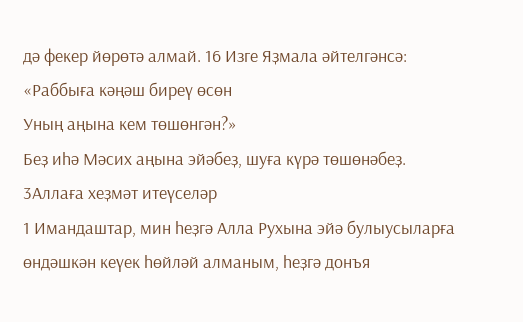дә фекер йөрөтә алмай. 16 Изге Яҙмала әйтелгәнсә:
«Раббыға кәңәш биреү өсөн
Уның аңына кем төшөнгән?»
Беҙ иһә Мәсих аңына эйәбеҙ, шуға күрә төшөнәбеҙ.
3Аллаға хеҙмәт итеүселәр
1 Имандаштар, мин һеҙгә Алла Рухына эйә булыусыларға өндәшкән кеүек һөйләй алманым, һеҙгә донъя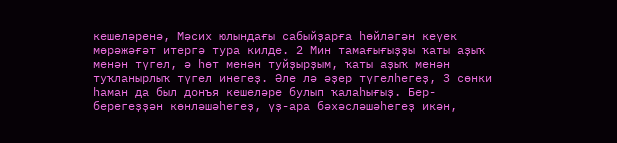кешеләренә, Мәсих юлындағы сабыйҙарға һөйләгән кеүек мөрәжәғәт итергә тура килде. 2 Мин тамағығыҙҙы ҡаты аҙыҡ менән түгел, ә һөт менән туйҙырҙым, ҡаты аҙыҡ менән туҡланырлыҡ түгел инегеҙ. Әле лә әҙер түгелһегеҙ, 3 сөнки һаман да был донъя кешеләре булып ҡалаһығыҙ. Бер-берегеҙҙән көнләшәһегеҙ, үҙ-ара бәхәсләшәһегеҙ икән,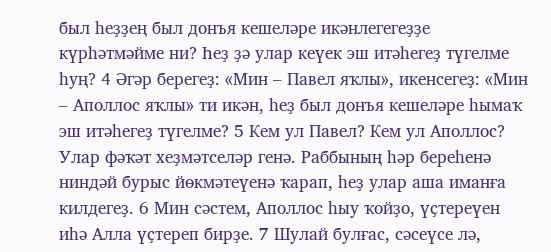был һеҙҙең был донъя кешеләре икәнлегегеҙҙе күрһәтмәйме ни? Һеҙ ҙә улар кеүек эш итәһегеҙ түгелме һуң? 4 Әгәр берегеҙ: «Мин – Павел яҡлы», икенсегеҙ: «Мин – Аполлос яҡлы» ти икән, һеҙ был донъя кешеләре һымаҡ эш итәһегеҙ түгелме? 5 Кем ул Павел? Кем ул Аполлос? Улар фәҡәт хеҙмәтселәр генә. Раббының һәр береһенә ниндәй бурыс йөкмәтеүенә ҡарап, һеҙ улар аша иманға килдегеҙ. 6 Мин сәстем, Аполлос һыу ҡойҙо, үҫтереүен иһә Алла үҫтереп бирҙе. 7 Шулай булғас, сәсеүсе лә,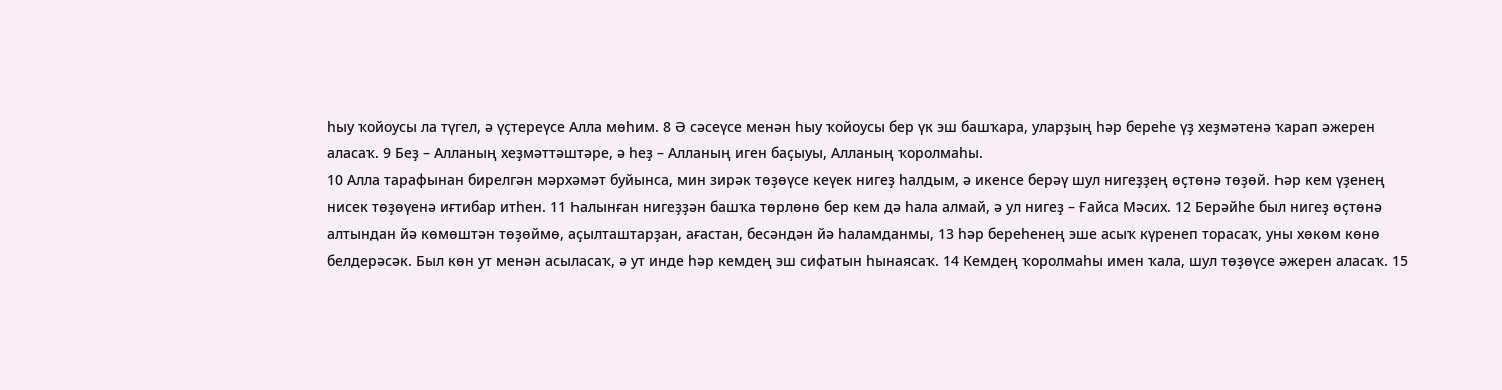һыу ҡойоусы ла түгел, ә үҫтереүсе Алла мөһим. 8 Ә сәсеүсе менән һыу ҡойоусы бер үк эш башҡара, уларҙың һәр береһе үҙ хеҙмәтенә ҡарап әжерен аласаҡ. 9 Беҙ – Алланың хеҙмәттәштәре, ә һеҙ – Алланың иген баҫыуы, Алланың ҡоролмаһы.
10 Алла тарафынан бирелгән мәрхәмәт буйынса, мин зирәк төҙөүсе кеүек нигеҙ һалдым, ә икенсе берәү шул нигеҙҙең өҫтөнә төҙөй. Һәр кем үҙенең нисек төҙөүенә иғтибар итһен. 11 Һалынған нигеҙҙән башҡа төрлөнө бер кем дә һала алмай, ә ул нигеҙ – Ғайса Мәсих. 12 Берәйһе был нигеҙ өҫтөнә алтындан йә көмөштән төҙөймө, аҫылташтарҙан, ағастан, бесәндән йә һаламданмы, 13 һәр береһенең эше асыҡ күренеп торасаҡ, уны хөкөм көнө белдерәсәк. Был көн ут менән асыласаҡ, ә ут инде һәр кемдең эш сифатын һынаясаҡ. 14 Кемдең ҡоролмаһы имен ҡала, шул төҙөүсе әжерен аласаҡ. 15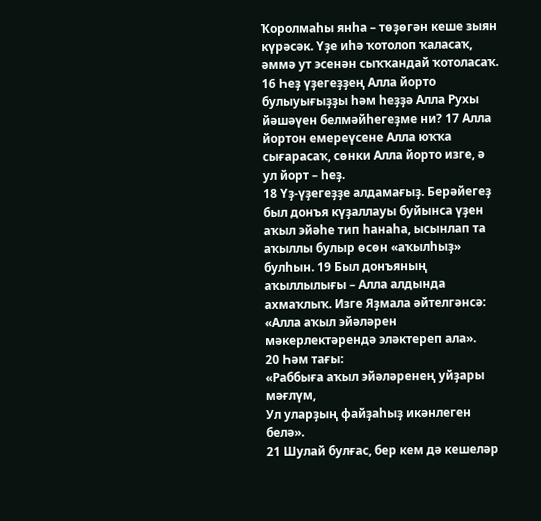Ҡоролмаһы янһа – төҙөгән кеше зыян күрәсәк. Үҙе иһә ҡотолоп ҡаласаҡ, әммә ут эсенән сыҡҡандай ҡотоласаҡ.
16 Һеҙ үҙегеҙҙең Алла йорто булыуығыҙҙы һәм һеҙҙә Алла Рухы йәшәүен белмәйһегеҙме ни? 17 Алла йортон емереүсене Алла юҡҡа сығарасаҡ, сөнки Алла йорто изге, ә ул йорт – һеҙ.
18 Үҙ-үҙегеҙҙе алдамағыҙ. Берәйегеҙ был донъя күҙаллауы буйынса үҙен аҡыл эйәһе тип һанаһа, ысынлап та аҡыллы булыр өсөн «аҡылһыҙ» булһын. 19 Был донъяның аҡыллылығы – Алла алдында ахмаҡлыҡ. Изге Яҙмала әйтелгәнсә:
«Алла аҡыл эйәләрен мәкерлектәрендә эләктереп ала».
20 Һәм тағы:
«Раббыға аҡыл эйәләренең уйҙары мәғлүм,
Ул уларҙың файҙаһыҙ икәнлеген белә».
21 Шулай булғас, бер кем дә кешеләр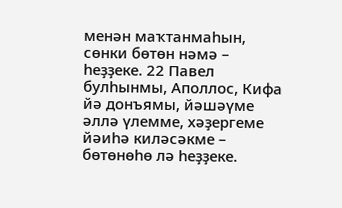менән маҡтанмаһын, сөнки бөтөн нәмә – һеҙҙеке. 22 Павел булһынмы, Аполлос, Кифа йә донъямы, йәшәүме әллә үлемме, хәҙергеме йәиһә киләсәкме – бөтөнөһө лә һеҙҙеке.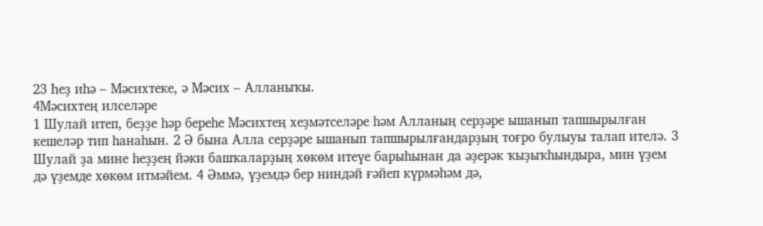23 Һеҙ иһә – Мәсихтеке, ә Мәсих – Алланыҡы.
4Мәсихтең илселәре
1 Шулай итеп, беҙҙе һәр береһе Мәсихтең хеҙмәтселәре һәм Алланың серҙәре ышанып тапшырылған кешеләр тип һанаһын. 2 Ә бына Алла серҙәре ышанып тапшырылғандарҙың тоғро булыуы талап ителә. 3 Шулай ҙа мине һеҙҙең йәки башҡаларҙың хөкөм итеүе барыһынан да әҙерәк ҡыҙыҡһындыра, мин үҙем дә үҙемде хөкөм итмәйем. 4 Әммә, үҙемдә бер ниндәй ғәйеп күрмәһәм дә,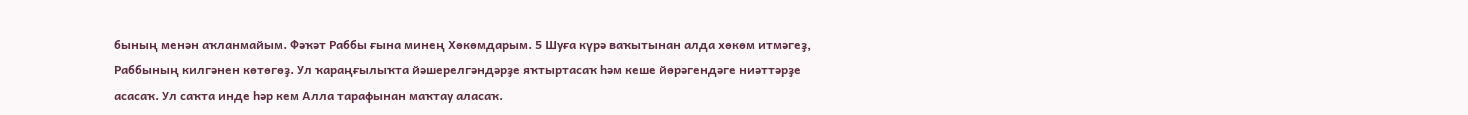бының менән аҡланмайым. Фәҡәт Раббы ғына минең Хөкөмдарым. 5 Шуға күрә ваҡытынан алда хөкөм итмәгеҙ, Раббының килгәнен көтөгөҙ. Ул ҡараңғылыҡта йәшерелгәндәрҙе яҡтыртасаҡ һәм кеше йөрәгендәге ниәттәрҙе асасаҡ. Ул саҡта инде һәр кем Алла тарафынан маҡтау аласаҡ.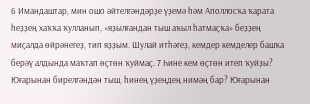6 Имандаштар, мин ошо әйтелгәндәрҙе үҙемә һәм Аполлосҡа ҡарата һеҙҙең хаҡҡа ҡулланып, «яҙылғандан тыш аҡыл һатмаҫҡа» беҙҙең миҫалда өйрәнегеҙ, тип яҙҙым. Шулай итһәгеҙ, кемдер кемделер башҡа берәү алдында маҡтап өҫтөн ҡуймаҫ. 7 Һине кем өҫтөн итеп ҡуйҙы? Юғарынан бирелгәндән тыш, һинең үҙеңдең нимәң бар? Юғарынан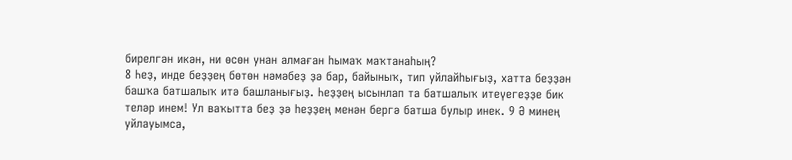бирелгән икән, ни өсөн унан алмаған һымаҡ маҡтанаһың?
8 Һеҙ, инде беҙҙең бөтөн нәмәбеҙ ҙә бар, байыныҡ, тип уйлайһығыҙ, хатта беҙҙән башҡа батшалыҡ итә башланығыҙ. Һеҙҙең ысынлап та батшалыҡ итеүегеҙҙе бик теләр инем! Ул ваҡытта беҙ ҙә һеҙҙең менән бергә батша булыр инек. 9 Ә минең уйлауымса,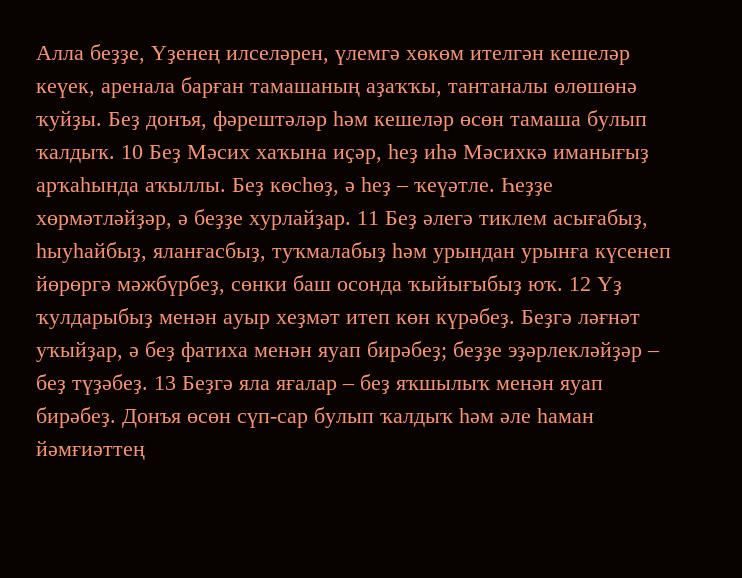Алла беҙҙе, Үҙенең илселәрен, үлемгә хөкөм ителгән кешеләр кеүек, аренала барған тамашаның аҙаҡҡы, тантаналы өлөшөнә ҡуйҙы. Беҙ донъя, фәрештәләр һәм кешеләр өсөн тамаша булып ҡалдыҡ. 10 Беҙ Мәсих хаҡына иҫәр, һеҙ иһә Мәсихкә иманығыҙ арҡаһында аҡыллы. Беҙ көсһөҙ, ә һеҙ – ҡеүәтле. Һеҙҙе хөрмәтләйҙәр, ә беҙҙе хурлайҙар. 11 Беҙ әлегә тиклем асығабыҙ, һыуһайбыҙ, яланғасбыҙ, туҡмалабыҙ һәм урындан урынға күсенеп йөрөргә мәжбүрбеҙ, сөнки баш осонда ҡыйығыбыҙ юҡ. 12 Үҙ ҡулдарыбыҙ менән ауыр хеҙмәт итеп көн күрәбеҙ. Беҙгә ләғнәт уҡыйҙар, ә беҙ фатиха менән яуап бирәбеҙ; беҙҙе эҙәрлекләйҙәр – беҙ түҙәбеҙ. 13 Беҙгә яла яғалар – беҙ яҡшылыҡ менән яуап бирәбеҙ. Донъя өсөн сүп-сар булып ҡалдыҡ һәм әле һаман йәмғиәттең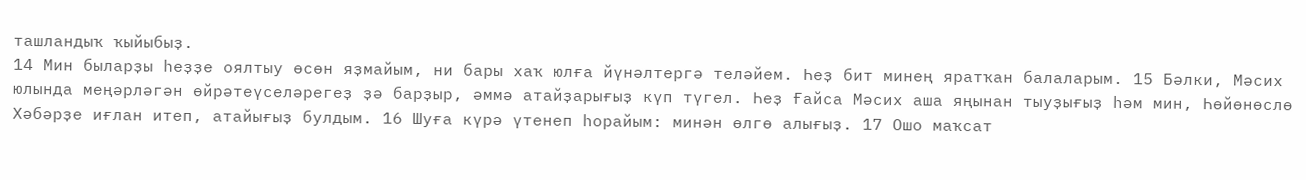ташландыҡ ҡыйыбыҙ.
14 Мин быларҙы һеҙҙе оялтыу өсөн яҙмайым, ни бары хаҡ юлға йүнәлтергә теләйем. Һеҙ бит минең яратҡан балаларым. 15 Бәлки, Мәсих юлында меңәрләгән өйрәтеүселәрегеҙ ҙә барҙыр, әммә атайҙарығыҙ күп түгел. Һеҙ Ғайса Мәсих аша яңынан тыуҙығыҙ һәм мин, Һөйөнөслө Хәбәрҙе иғлан итеп, атайығыҙ булдым. 16 Шуға күрә үтенеп һорайым: минән өлгө алығыҙ. 17 Ошо маҡсат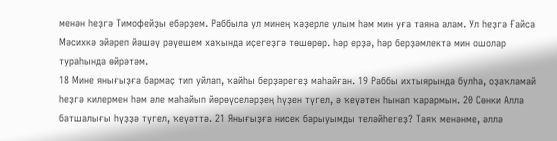менән һеҙгә Тимофейҙы ебәрҙем. Раббыла ул минең ҡәҙерле улым һәм мин уға таяна алам. Ул һеҙгә Ғайса Мәсихкә эйәреп йәшәү рәүешем хаҡында иҫегеҙгә төшөрөр. Һәр ерҙә, һәр берҙәмлектә мин ошолар тураһында өйрәтәм.
18 Мине янығыҙға бармаҫ тип уйлап, ҡайһы берҙәрегеҙ маһайған. 19 Раббы ихтыярында булһа, оҙаҡламай һеҙгә килермен һәм әле маһайып йөрөүселәрҙең һүҙен түгел, ә ҡеүәтен һынап ҡарармын. 20 Сөнки Алла батшалығы һүҙҙә түгел, ҡеүәттә. 21 Янығыҙға нисек барыуымды теләйһегеҙ? Таяҡ менәнме, әллә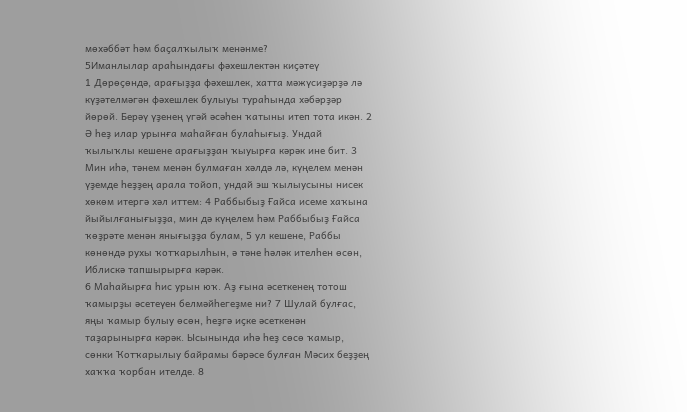мөхәббәт һәм баҫалҡылыҡ менәнме?
5Иманлылар араһындағы фәхешлектән киҫәтеү
1 Дөрөҫөндә, арағыҙҙа фәхешлек, хатта мәжүсиҙәрҙә лә күҙәтелмәгән фәхешлек булыуы тураһында хәбәрҙәр йөрөй. Берәү үҙенең үгәй әсәһен ҡатыны итеп тота икән. 2 Ә һеҙ илар урынға маһайған булаһығыҙ. Ундай ҡылыҡлы кешене арағыҙҙан ҡыуырға кәрәк ине бит. 3 Мин иһә, тәнем менән булмаған хәлдә лә, күңелем менән үҙемде һеҙҙең арала тойоп, ундай эш ҡылыусыны нисек хөкөм итергә хәл иттем: 4 Раббыбыҙ Ғайса исеме хаҡына йыйылғанығыҙҙа, мин дә күңелем һәм Раббыбыҙ Ғайса ҡөҙрәте менән янығыҙҙа булам, 5 ул кешене, Раббы көнөндә рухы ҡотҡарылһын, ә тәне һәләк ителһен өсөн, Иблискә тапшырырға кәрәк.
6 Маһайырға һис урын юҡ. Аҙ ғына әсеткенең тотош ҡамырҙы әсетеүен белмәйһегеҙме ни? 7 Шулай булғас, яңы ҡамыр булыу өсөн, һеҙгә иҫке әсеткенән таҙарынырға кәрәк. Ысынында иһә һеҙ сөсө ҡамыр, сөнки Ҡотҡарылыу байрамы бәрәсе булған Мәсих беҙҙең хаҡҡа ҡорбан ителде. 8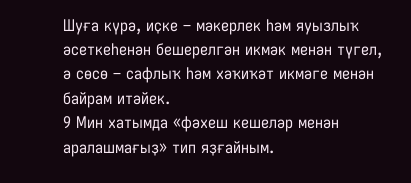Шуға күрә, иҫке – мәкерлек һәм яуызлыҡ әсеткеһенән бешерелгән икмәк менән түгел, ә сөсө – сафлыҡ һәм хәҡиҡәт икмәге менән байрам итәйек.
9 Мин хатымда «фәхеш кешеләр менән аралашмағыҙ» тип яҙғайным.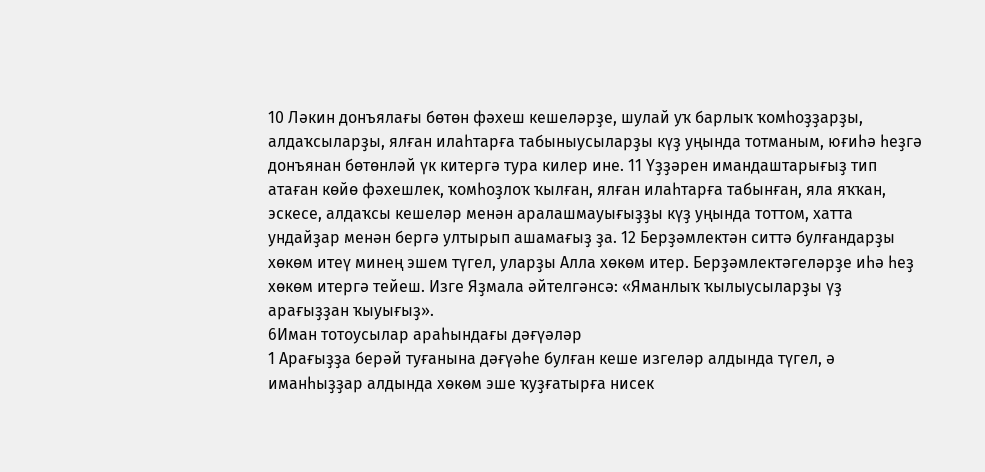10 Ләкин донъялағы бөтөн фәхеш кешеләрҙе, шулай уҡ барлыҡ ҡомһоҙҙарҙы, алдаҡсыларҙы, ялған илаһтарға табыныусыларҙы күҙ уңында тотманым, юғиһә һеҙгә донъянан бөтөнләй үк китергә тура килер ине. 11 Үҙҙәрен имандаштарығыҙ тип атаған көйө фәхешлек, ҡомһоҙлоҡ ҡылған, ялған илаһтарға табынған, яла яҡҡан, эскесе, алдаҡсы кешеләр менән аралашмауығыҙҙы күҙ уңында тоттом, хатта ундайҙар менән бергә ултырып ашамағыҙ ҙа. 12 Берҙәмлектән ситтә булғандарҙы хөкөм итеү минең эшем түгел, уларҙы Алла хөкөм итер. Берҙәмлектәгеләрҙе иһә һеҙ хөкөм итергә тейеш. Изге Яҙмала әйтелгәнсә: «Яманлыҡ ҡылыусыларҙы үҙ арағыҙҙан ҡыуығыҙ».
6Иман тотоусылар араһындағы дәғүәләр
1 Арағыҙҙа берәй туғанына дәғүәһе булған кеше изгеләр алдында түгел, ә иманһыҙҙар алдында хөкөм эше ҡуҙғатырға нисек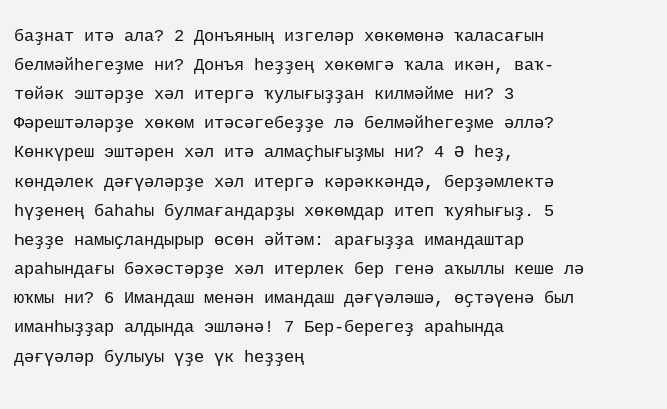баҙнат итә ала? 2 Донъяның изгеләр хөкөмөнә ҡаласағын белмәйһегеҙме ни? Донъя һеҙҙең хөкөмгә ҡала икән, ваҡ-төйәк эштәрҙе хәл итергә ҡулығыҙҙан килмәйме ни? 3 Фәрештәләрҙе хөкөм итәсәгебеҙҙе лә белмәйһегеҙме әллә? Көнкүреш эштәрен хәл итә алмаҫһығыҙмы ни? 4 Ә һеҙ, көндәлек дәғүәләрҙе хәл итергә кәрәккәндә, берҙәмлектә һүҙенең баһаһы булмағандарҙы хөкөмдар итеп ҡуяһығыҙ. 5 Һеҙҙе намыҫландырыр өсөн әйтәм: арағыҙҙа имандаштар араһындағы бәхәстәрҙе хәл итерлек бер генә аҡыллы кеше лә юҡмы ни? 6 Имандаш менән имандаш дәғүәләшә, өҫтәүенә был иманһыҙҙар алдында эшләнә! 7 Бер-берегеҙ араһында дәғүәләр булыуы үҙе үк һеҙҙең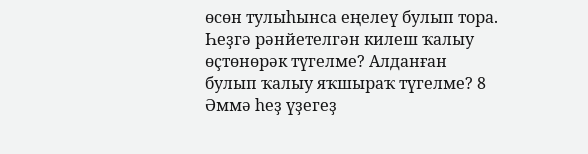өсөн тулыһынса еңелеү булып тора. Һеҙгә рәнйетелгән килеш ҡалыу өҫтөнөрәк түгелме? Алданған булып ҡалыу яҡшыраҡ түгелме? 8 Әммә һеҙ үҙегеҙ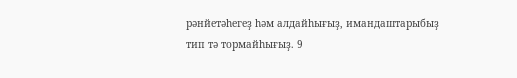рәнйетәһегеҙ һәм алдайһығыҙ, имандаштарыбыҙ тип тә тормайһығыҙ. 9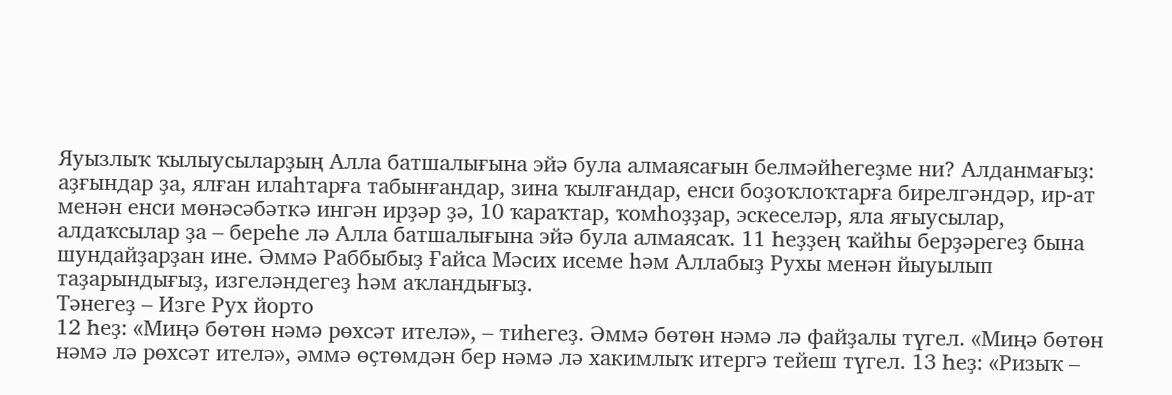Яуызлыҡ ҡылыусыларҙың Алла батшалығына эйә була алмаясағын белмәйһегеҙме ни? Алданмағыҙ: аҙғындар ҙа, ялған илаһтарға табынғандар, зина ҡылғандар, енси боҙоҡлоҡтарға бирелгәндәр, ир-ат менән енси мөнәсәбәткә ингән ирҙәр ҙә, 10 ҡараҡтар, ҡомһоҙҙар, эскеселәр, яла яғыусылар, алдаҡсылар ҙа – береһе лә Алла батшалығына эйә була алмаясаҡ. 11 Һеҙҙең ҡайһы берҙәрегеҙ бына шундайҙарҙан ине. Әммә Раббыбыҙ Ғайса Мәсих исеме һәм Аллабыҙ Рухы менән йыуылып таҙарындығыҙ, изгеләндегеҙ һәм аҡландығыҙ.
Тәнегеҙ – Изге Рух йорто
12 Һеҙ: «Миңә бөтөн нәмә рөхсәт ителә», – тиһегеҙ. Әммә бөтөн нәмә лә файҙалы түгел. «Миңә бөтөн нәмә лә рөхсәт ителә», әммә өҫтөмдән бер нәмә лә хакимлыҡ итергә тейеш түгел. 13 Һеҙ: «Ризыҡ –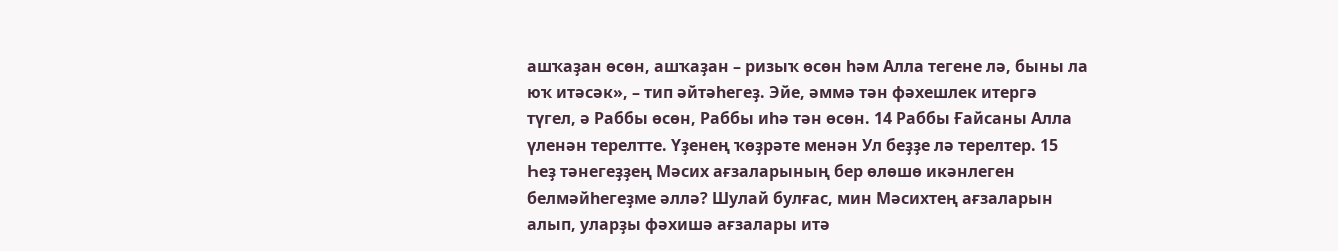ашҡаҙан өсөн, ашҡаҙан – ризыҡ өсөн һәм Алла тегене лә, быны ла юҡ итәсәк», – тип әйтәһегеҙ. Эйе, әммә тән фәхешлек итергә түгел, ә Раббы өсөн, Раббы иһә тән өсөн. 14 Раббы Ғайсаны Алла үленән терелтте. Үҙенең ҡөҙрәте менән Ул беҙҙе лә терелтер. 15 Һеҙ тәнегеҙҙең Мәсих ағзаларының бер өлөшө икәнлеген белмәйһегеҙме әллә? Шулай булғас, мин Мәсихтең ағзаларын алып, уларҙы фәхишә ағзалары итә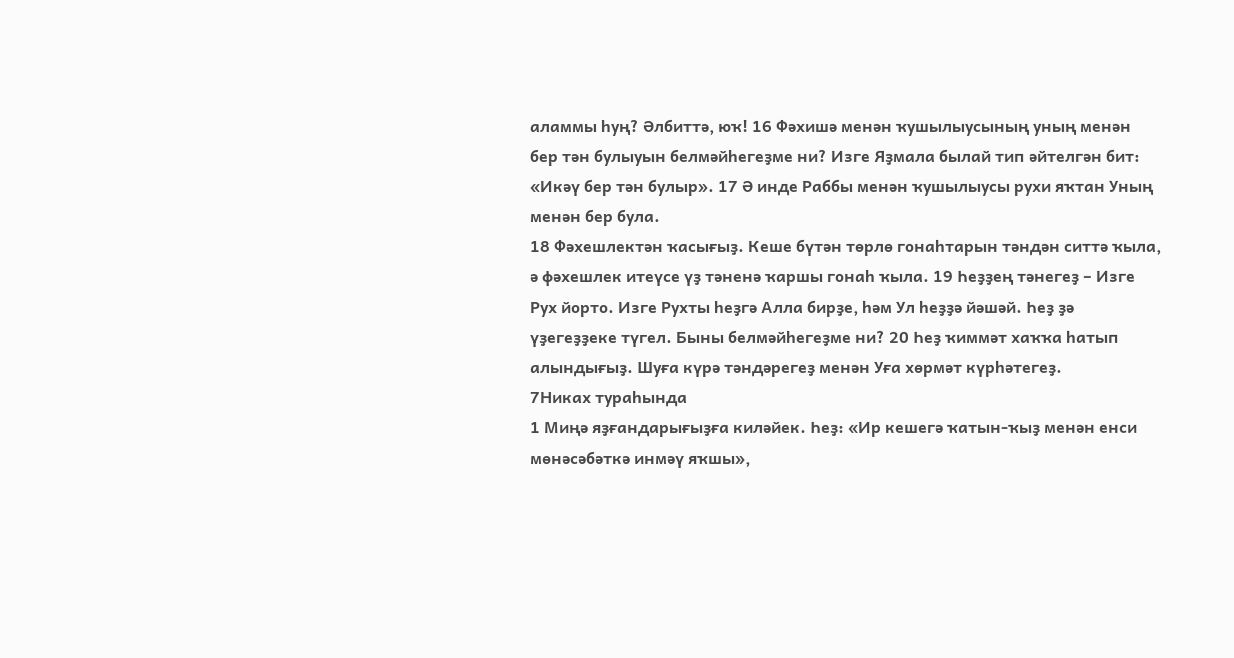аламмы һуң? Әлбиттә, юҡ! 16 Фәхишә менән ҡушылыусының уның менән бер тән булыуын белмәйһегеҙме ни? Изге Яҙмала былай тип әйтелгән бит: «Икәү бер тән булыр». 17 Ә инде Раббы менән ҡушылыусы рухи яҡтан Уның менән бер була.
18 Фәхешлектән ҡасығыҙ. Кеше бүтән төрлө гонаһтарын тәндән ситтә ҡыла, ә фәхешлек итеүсе үҙ тәненә ҡаршы гонаһ ҡыла. 19 Һеҙҙең тәнегеҙ – Изге Рух йорто. Изге Рухты һеҙгә Алла бирҙе, һәм Ул һеҙҙә йәшәй. Һеҙ ҙә үҙегеҙҙеке түгел. Быны белмәйһегеҙме ни? 20 Һеҙ ҡиммәт хаҡҡа һатып алындығыҙ. Шуға күрә тәндәрегеҙ менән Уға хөрмәт күрһәтегеҙ.
7Никах тураһында
1 Миңә яҙғандарығыҙға киләйек. Һеҙ: «Ир кешегә ҡатын-ҡыҙ менән енси мөнәсәбәткә инмәү яҡшы»,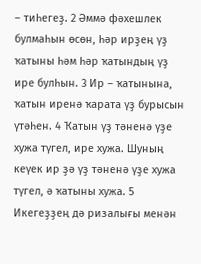– тиһегеҙ. 2 Әммә фәхешлек булмаһын өсөн, һәр ирҙең үҙ ҡатыны һәм һәр ҡатындың үҙ ире булһын. 3 Ир – ҡатынына, ҡатын иренә ҡарата үҙ бурысын үтәһен. 4 Ҡатын үҙ тәненә үҙе хужа түгел, ире хужа. Шуның кеүек ир ҙә үҙ тәненә үҙе хужа түгел, ә ҡатыны хужа. 5 Икегеҙҙең дә ризалығы менән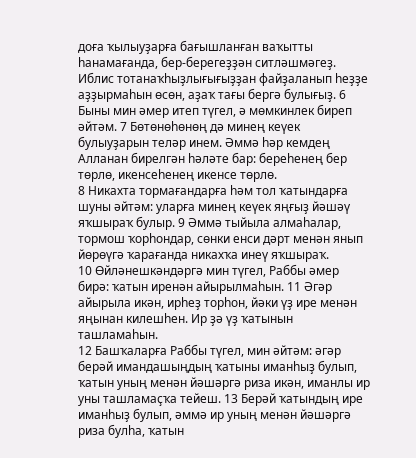доға ҡылыуҙарға бағышланған ваҡытты һанамағанда, бер-берегеҙҙән ситләшмәгеҙ. Иблис тотанаҡһыҙлығығыҙҙан файҙаланып һеҙҙе аҙҙырмаһын өсөн, аҙаҡ тағы бергә булығыҙ. 6 Быны мин әмер итеп түгел, ә мөмкинлек биреп әйтәм. 7 Бөтөнөһөнөң дә минең кеүек булыуҙарын теләр инем. Әммә һәр кемдең Алланан бирелгән һәләте бар: береһенең бер төрлө, икенсеһенең икенсе төрлө.
8 Никахта тормағандарға һәм тол ҡатындарға шуны әйтәм: уларға минең кеүек яңғыҙ йәшәү яҡшыраҡ булыр. 9 Әммә тыйыла алмаһалар, тормош ҡорһондар, сөнки енси дәрт менән янып йөрөүгә ҡарағанда никахҡа инеү яҡшыраҡ.
10 Өйләнешкәндәргә мин түгел, Раббы әмер бирә: ҡатын иренән айырылмаһын. 11 Әгәр айырыла икән, ирһеҙ торһон, йәки үҙ ире менән яңынан килешһен. Ир ҙә үҙ ҡатынын ташламаһын.
12 Башҡаларға Раббы түгел, мин әйтәм: әгәр берәй имандашыңдың ҡатыны иманһыҙ булып, ҡатын уның менән йәшәргә риза икән, иманлы ир уны ташламаҫҡа тейеш. 13 Берәй ҡатындың ире иманһыҙ булып, әммә ир уның менән йәшәргә риза булһа, ҡатын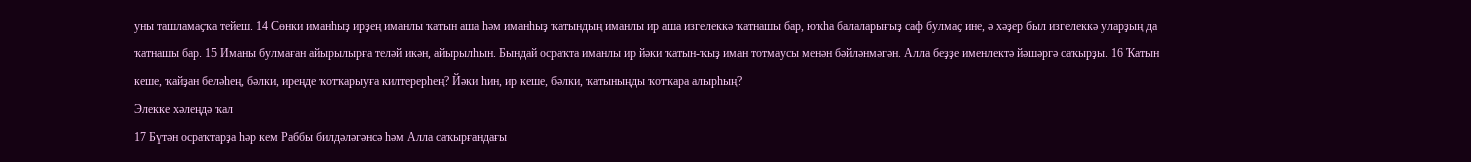уны ташламаҫҡа тейеш. 14 Сөнки иманһыҙ ирҙең иманлы ҡатын аша һәм иманһыҙ ҡатындың иманлы ир аша изгелеккә ҡатнашы бар, юҡһа балаларығыҙ саф булмаҫ ине, ә хәҙер был изгелеккә уларҙың да ҡатнашы бар. 15 Иманы булмаған айырылырға теләй икән, айырылһын. Бындай осраҡта иманлы ир йәки ҡатын-ҡыҙ иман тотмаусы менән бәйләнмәгән. Алла беҙҙе именлектә йәшәргә саҡырҙы. 16 Ҡатын кеше, ҡайҙан беләһең, бәлки, иреңде ҡотҡарыуға килтерерһең? Йәки һин, ир кеше, бәлки, ҡатыныңды ҡотҡара алырһың?
Элекке хәлеңдә ҡал
17 Бүтән осраҡтарҙа һәр кем Раббы билдәләгәнсә һәм Алла саҡырғандағы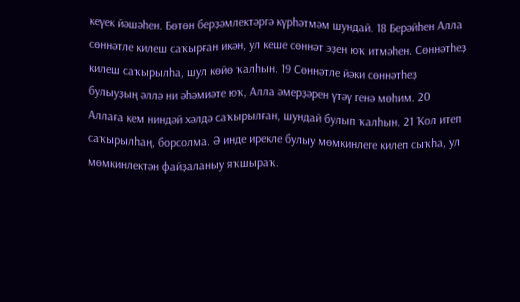кеүек йәшәһен. Бөтөн берҙәмлектәргә күрһәтмәм шундай. 18 Берәйһен Алла сөннәтле килеш саҡырған икән, ул кеше сөннәт эҙен юҡ итмәһен. Сөннәтһеҙ килеш саҡырылһа, шул көйө ҡалһын. 19 Сөннәтле йәки сөннәтһеҙ булыуҙың әллә ни әһәмиәте юҡ, Алла әмерҙәрен үтәү генә мөһим. 20 Аллаға кем ниндәй хәлдә саҡырылған, шундай булып ҡалһын. 21 Ҡол итеп саҡырылһаң, борсолма. Ә инде ирекле булыу мөмкинлеге килеп сыҡһа, ул мөмкинлектән файҙаланыу яҡшыраҡ.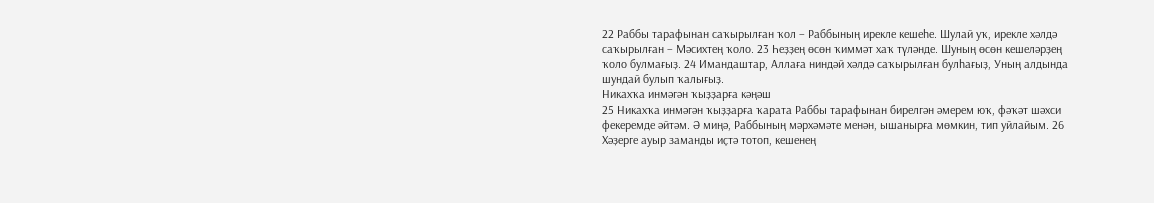22 Раббы тарафынан саҡырылған ҡол – Раббының ирекле кешеһе. Шулай уҡ, ирекле хәлдә саҡырылған – Мәсихтең ҡоло. 23 Һеҙҙең өсөн ҡиммәт хаҡ түләнде. Шуның өсөн кешеләрҙең ҡоло булмағыҙ. 24 Имандаштар, Аллаға ниндәй хәлдә саҡырылған булһағыҙ, Уның алдында шундай булып ҡалығыҙ.
Никахҡа инмәгән ҡыҙҙарға кәңәш
25 Никахҡа инмәгән ҡыҙҙарға ҡарата Раббы тарафынан бирелгән әмерем юҡ, фәҡәт шәхси фекеремде әйтәм. Ә миңә, Раббының мәрхәмәте менән, ышанырға мөмкин, тип уйлайым. 26 Хәҙерге ауыр заманды иҫтә тотоп, кешенең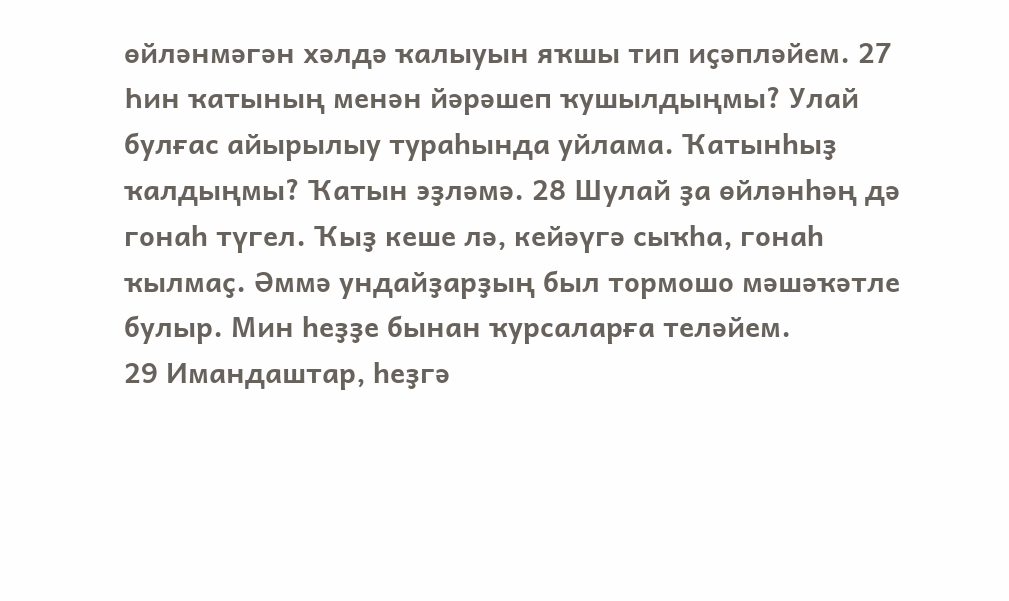өйләнмәгән хәлдә ҡалыуын яҡшы тип иҫәпләйем. 27 Һин ҡатының менән йәрәшеп ҡушылдыңмы? Улай булғас айырылыу тураһында уйлама. Ҡатынһыҙ ҡалдыңмы? Ҡатын эҙләмә. 28 Шулай ҙа өйләнһәң дә гонаһ түгел. Ҡыҙ кеше лә, кейәүгә сыҡһа, гонаһ ҡылмаҫ. Әммә ундайҙарҙың был тормошо мәшәҡәтле булыр. Мин һеҙҙе бынан ҡурсаларға теләйем.
29 Имандаштар, һеҙгә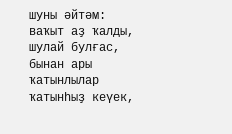шуны әйтәм: ваҡыт аҙ ҡалды, шулай булғас, бынан ары ҡатынлылар ҡатынһыҙ кеүек,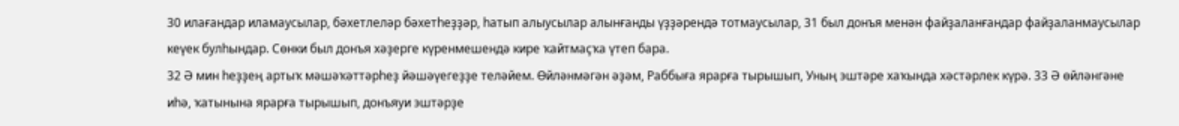30 илағандар иламаусылар, бәхетлеләр бәхетһеҙҙәр, һатып алыусылар алынғанды үҙҙәрендә тотмаусылар, 31 был донъя менән файҙаланғандар файҙаланмаусылар кеүек булһындар. Сөнки был донъя хәҙерге күренмешендә кире ҡайтмаҫҡа үтеп бара.
32 Ә мин һеҙҙең артыҡ мәшәҡәттәрһеҙ йәшәүегеҙҙе теләйем. Өйләнмәгән әҙәм, Раббыға ярарға тырышып, Уның эштәре хаҡында хәстәрлек күрә. 33 Ә өйләнгәне иһә, ҡатынына ярарға тырышып, донъяуи эштәрҙе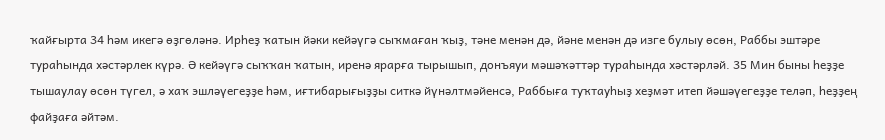ҡайғырта 34 һәм икегә өҙгөләнә. Ирһеҙ ҡатын йәки кейәүгә сыҡмаған ҡыҙ, тәне менән дә, йәне менән дә изге булыу өсөн, Раббы эштәре тураһында хәстәрлек күрә. Ә кейәүгә сыҡҡан ҡатын, иренә ярарға тырышып, донъяуи мәшәҡәттәр тураһында хәстәрләй. 35 Мин быны һеҙҙе тышаулау өсөн түгел, ә хаҡ эшләүегеҙҙе һәм, иғтибарығыҙҙы ситкә йүнәлтмәйенсә, Раббыға туҡтауһыҙ хеҙмәт итеп йәшәүегеҙҙе теләп, һеҙҙең файҙаға әйтәм.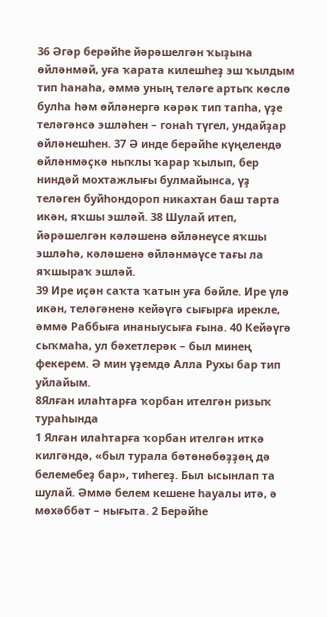36 Әгәр берәйһе йәрәшелгән ҡыҙына өйләнмәй, уға ҡарата килешһеҙ эш ҡылдым тип һанаһа, әммә уның теләге артыҡ көслө булһа һәм өйләнергә кәрәк тип тапһа, үҙе теләгәнсә эшләһен – гонаһ түгел, ундайҙар өйләнешһен. 37 Ә инде берәйһе күңелендә өйләнмәҫкә ныҡлы ҡарар ҡылып, бер ниндәй мохтажлығы булмайынса, үҙ теләген буйһондороп никахтан баш тарта икән, яҡшы эшләй. 38 Шулай итеп, йәрәшелгән кәләшенә өйләнеүсе яҡшы эшләһә, кәләшенә өйләнмәүсе тағы ла яҡшыраҡ эшләй.
39 Ире иҫән саҡта ҡатын уға бәйле. Ире үлә икән, теләгәненә кейәүгә сығырға ирекле, әммә Раббыға инаныусыға ғына. 40 Кейәүгә сыҡмаһа, ул бәхетлерәк – был минең фекерем. Ә мин үҙемдә Алла Рухы бар тип уйлайым.
8Ялған илаһтарға ҡорбан ителгән ризыҡ тураһында
1 Ялған илаһтарға ҡорбан ителгән иткә килгәндә, «был турала бөтөнөбөҙҙөң дә белемебеҙ бар», тиһегеҙ. Был ысынлап та шулай. Әммә белем кешене һауалы итә, ә мөхәббәт – нығыта. 2 Берәйһе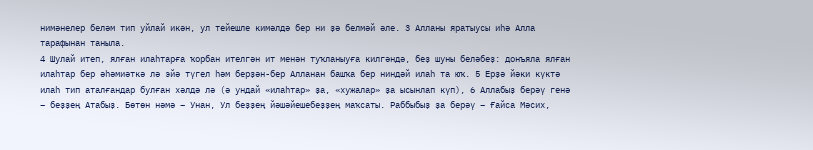нимәнелер беләм тип уйлай икән, ул тейешле кимәлдә бер ни ҙә белмәй әле. 3 Алланы яратыусы иһә Алла тарафынан таныла.
4 Шулай итеп, ялған илаһтарға ҡорбан ителгән ит менән туҡланыуға килгәндә, беҙ шуны беләбеҙ: донъяла ялған илаһтар бер әһәмиәткә лә эйә түгел һәм берҙән-бер Алланан башҡа бер ниндәй илаһ та юҡ. 5 Ерҙә йәки күктә илаһ тип аталғандар булған хәлдә лә (ә ундай «илаһтар» ҙа, «хужалар» ҙа ысынлап күп), 6 Аллабыҙ берәү генә – беҙҙең Атабыҙ. Бөтөн нәмә – Унан, Ул беҙҙең йәшәйешебеҙҙең маҡсаты. Раббыбыҙ ҙа берәү – Ғайса Мәсих,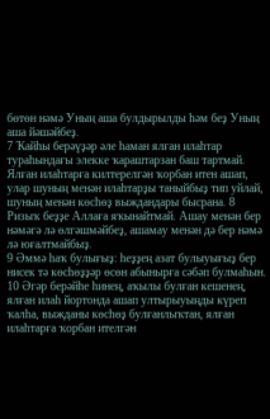бөтөн нәмә Уның аша булдырылды һәм беҙ Уның аша йәшәйбеҙ.
7 Ҡайһы берәүҙәр әле һаман ялған илаһтар тураһындағы элекке ҡараштарзан баш тартмай. Ялған илаһтарға килтерелгән ҡорбан итен ашап, улар шуның менән илаһтарҙы таныйбыҙ тип уйлай, шуның менән көсһөҙ выждандары бысрана. 8 Ризыҡ беҙҙе Аллаға яҡынайтмай. Ашау менән бер нәмәгә лә өлгәшмәйбеҙ, ашамау менән дә бер нәмә лә юғалтмайбыҙ.
9 Әммә һаҡ булығыҙ: һеҙҙең азат булыуығыҙ бер нисек тә көсһөҙҙәр өсөн абынырға сәбәп булмаһын. 10 Әгәр берәйһе һинең, аҡылы булған кешенең, ялған илаһ йортонда ашап ултырыуыңды күреп ҡалһа, выжданы көсһөҙ булғанлыҡтан, ялған илаһтарға ҡорбан ителгән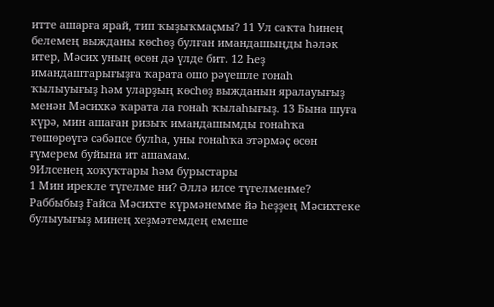итте ашарға ярай, тип ҡыҙыҡмаҫмы? 11 Ул саҡта һинең белемең выжданы көсһөҙ булған имандашыңды һәләк итер, Мәсих уның өсөн дә үлде бит. 12 Һеҙ имандаштарығыҙға ҡарата ошо рәүешле гонаһ ҡылыуығыҙ һәм уларҙың көсһөҙ выжданын яралауығыҙ менән Мәсихкә ҡарата ла гонаһ ҡылаһығыҙ. 13 Бына шуға күрә, мин ашаған ризыҡ имандашымды гонаһҡа төшөрөүгә сәбәпсе булһа, уны гонаһҡа этәрмәҫ өсөн ғүмерем буйына ит ашамам.
9Илсенең хоҡуҡтары һәм бурыстары
1 Мин ирекле түгелме ни? Әллә илсе түгелменме? Раббыбыҙ Ғайса Мәсихте күрмәнемме йә һеҙҙең Мәсихтеке булыуығыҙ минең хеҙмәтемдең емеше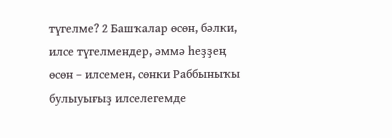түгелме? 2 Башҡалар өсөн, бәлки, илсе түгелмендер, әммә һеҙҙең өсөн – илсемен, сөнки Раббыныҡы булыуығыҙ илселегемде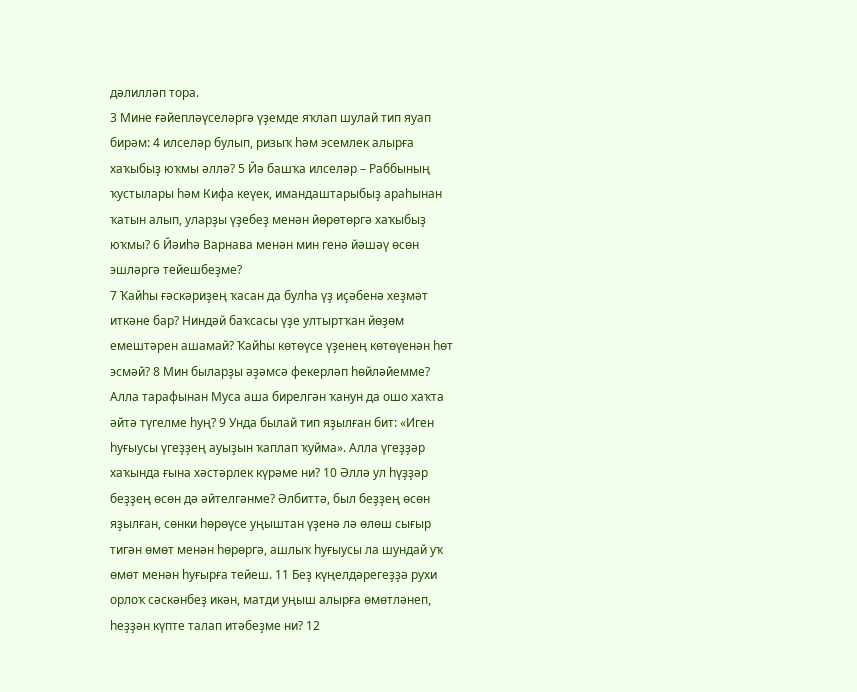дәлилләп тора.
3 Мине ғәйепләүселәргә үҙемде яҡлап шулай тип яуап бирәм: 4 илселәр булып, ризыҡ һәм эсемлек алырға хаҡыбыҙ юҡмы әллә? 5 Йә башҡа илселәр – Раббының ҡустылары һәм Кифа кеүек, имандаштарыбыҙ араһынан ҡатын алып, уларҙы үҙебеҙ менән йөрөтөргә хаҡыбыҙ юҡмы? 6 Йәиһә Варнава менән мин генә йәшәү өсөн эшләргә тейешбеҙме?
7 Ҡайһы ғәскәриҙең ҡасан да булһа үҙ иҫәбенә хеҙмәт иткәне бар? Ниндәй баҡсасы үҙе ултыртҡан йөҙөм емештәрен ашамай? Ҡайһы көтөүсе үҙенең көтөүенән һөт эсмәй? 8 Мин быларҙы әҙәмсә фекерләп һөйләйемме? Алла тарафынан Муса аша бирелгән ҡанун да ошо хаҡта әйтә түгелме һуң? 9 Унда былай тип яҙылған бит: «Иген һуғыусы үгеҙҙең ауыҙын ҡаплап ҡуйма». Алла үгеҙҙәр хаҡында ғына хәстәрлек күрәме ни? 10 Әллә ул һүҙҙәр беҙҙең өсөн дә әйтелгәнме? Әлбиттә, был беҙҙең өсөн яҙылған, сөнки һөрөүсе уңыштан үҙенә лә өлөш сығыр тигән өмөт менән һөрөргә, ашлыҡ һуғыусы ла шундай уҡ өмөт менән һуғырға тейеш. 11 Беҙ күңелдәрегеҙҙә рухи орлоҡ сәскәнбеҙ икән, матди уңыш алырға өмөтләнеп, һеҙҙән күпте талап итәбеҙме ни? 12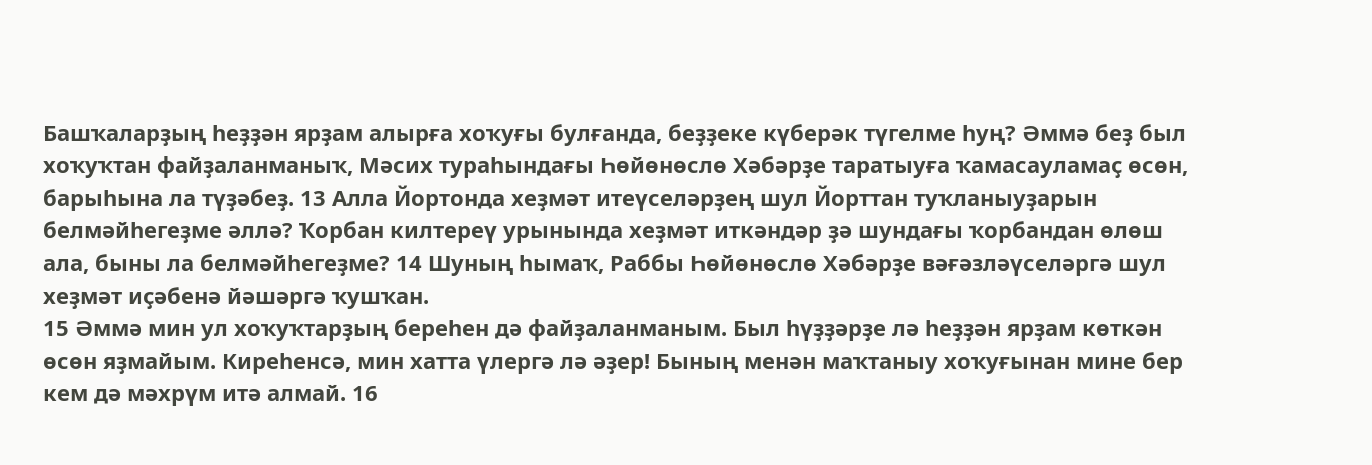Башҡаларҙың һеҙҙән ярҙам алырға хоҡуғы булғанда, беҙҙеке күберәк түгелме һуң? Әммә беҙ был хоҡуҡтан файҙаланманыҡ, Мәсих тураһындағы Һөйөнөслө Хәбәрҙе таратыуға ҡамасауламаҫ өсөн, барыһына ла түҙәбеҙ. 13 Алла Йортонда хеҙмәт итеүселәрҙең шул Йорттан туҡланыуҙарын белмәйһегеҙме әллә? Ҡорбан килтереү урынында хеҙмәт иткәндәр ҙә шундағы ҡорбандан өлөш ала, быны ла белмәйһегеҙме? 14 Шуның һымаҡ, Раббы Һөйөнөслө Хәбәрҙе вәғәзләүселәргә шул хеҙмәт иҫәбенә йәшәргә ҡушҡан.
15 Әммә мин ул хоҡуҡтарҙың береһен дә файҙаланманым. Был һүҙҙәрҙе лә һеҙҙән ярҙам көткән өсөн яҙмайым. Киреһенсә, мин хатта үлергә лә әҙер! Бының менән маҡтаныу хоҡуғынан мине бер кем дә мәхрүм итә алмай. 16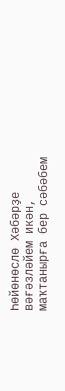Һөйөнөслө Хәбәрҙе вәғәзләйем икән, маҡтанырға бер сәбәбем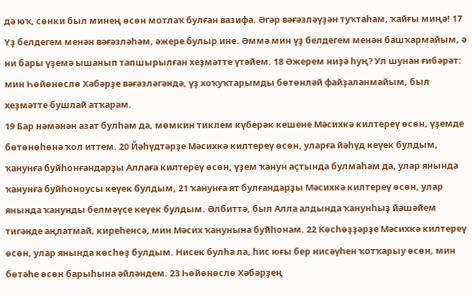дә юҡ, сөнки был минең өсөн мотлаҡ булған вазифа. Әгәр вәғәзләүҙән туҡтаһам, ҡайғы миңә! 17 Үҙ белдегем менән вәғәзләһәм, әжере булыр ине. Әммә мин үҙ белдегем менән башҡармайым, ә ни бары үҙемә ышанып тапшырылған хеҙмәтте үтәйем. 18 Әжерем ниҙә һуң? Ул шунан ғибәрәт: мин Һөйөнөслө Хәбәрҙе вәғәзләгәндә, үҙ хоҡуҡтарымды бөтөнләй файҙаланмайым, был хеҙмәтте бушлай атҡарам.
19 Бар нәмәнән азат булһам да, мөмкин тиклем күберәк кешене Мәсихкә килтереү өсөн, үҙемде бөтөнөһөнә ҡол иттем. 20 Йәһүдтәрҙе Мәсихкә килтереү өсөн, уларға йәһүд кеүек булдым, ҡанунға буйһонғандарҙы Аллаға килтереү өсөн, үҙем ҡанун аҫтында булмаһам да, улар янында ҡанунға буйһоноусы кеүек булдым, 21 ҡанунға ят булғандарҙы Мәсихкә килтереү өсөн, улар янында ҡанунды белмәүсе кеүек булдым. Әлбиттә, был Алла алдында ҡанунһыҙ йәшәйем тигәнде аңлатмай, киреһенсә, мин Мәсих ҡанунына буйһонам. 22 Көсһөҙҙәрҙе Мәсихкә килтереү өсөн, улар янында көсһөҙ булдым. Нисек булһа ла, һис юғы бер нисәүһен ҡотҡарыу өсөн, мин бөтәһе өсөн барыһына әйләндем. 23 Һөйөнөслө Хәбәрҙең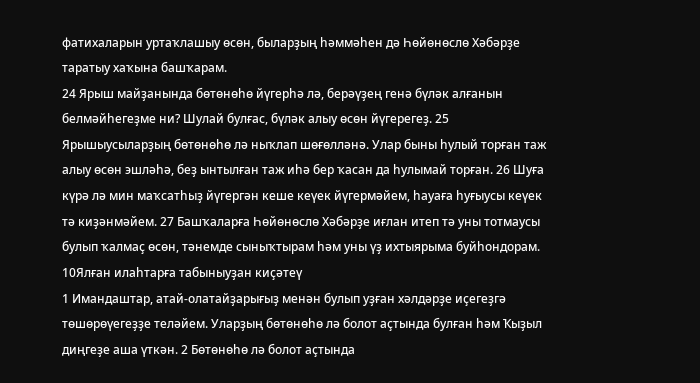фатихаларын уртаҡлашыу өсөн, быларҙың һәммәһен дә Һөйөнөслө Хәбәрҙе таратыу хаҡына башҡарам.
24 Ярыш майҙанында бөтөнөһө йүгерһә лә, берәүҙең генә бүләк алғанын белмәйһегеҙме ни? Шулай булғас, бүләк алыу өсөн йүгерегеҙ. 25 Ярышыусыларҙың бөтөнөһө лә ныҡлап шөғөлләнә. Улар быны һулый торған таж алыу өсөн эшләһә, беҙ ынтылған таж иһә бер ҡасан да һулымай торған. 26 Шуға күрә лә мин маҡсатһыҙ йүгергән кеше кеүек йүгермәйем, һауаға һуғыусы кеүек тә киҙәнмәйем. 27 Башҡаларға Һөйөнөслө Хәбәрҙе иғлан итеп тә уны тотмаусы булып ҡалмаҫ өсөн, тәнемде сыныҡтырам һәм уны үҙ ихтыярыма буйһондорам.
10Ялған илаһтарға табыныуҙан киҫәтеү
1 Имандаштар, атай-олатайҙарығыҙ менән булып уҙған хәлдәрҙе иҫегеҙгә төшөрөүегеҙҙе теләйем. Уларҙың бөтөнөһө лә болот аҫтында булған һәм Ҡыҙыл диңгеҙе аша үткән. 2 Бөтөнөһө лә болот аҫтында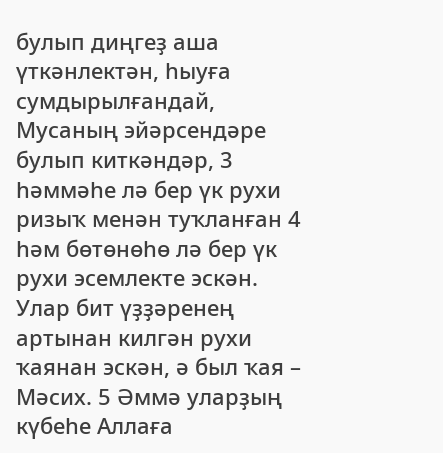булып диңгеҙ аша үткәнлектән, һыуға сумдырылғандай, Мусаның эйәрсендәре булып киткәндәр, 3 һәммәһе лә бер үк рухи ризыҡ менән туҡланған 4 һәм бөтөнөһө лә бер үк рухи эсемлекте эскән. Улар бит үҙҙәренең артынан килгән рухи ҡаянан эскән, ә был ҡая – Мәсих. 5 Әммә уларҙың күбеһе Аллаға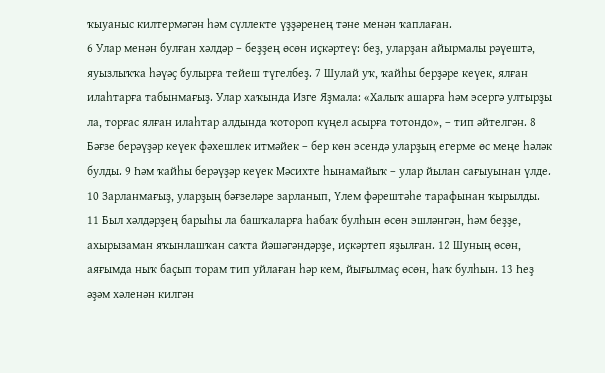ҡыуаныс килтермәгән һәм сүллекте үҙҙәренең тәне менән ҡаплаған.
6 Улар менән булған хәлдәр – беҙҙең өсөн иҫкәртеү: беҙ, уларҙан айырмалы рәүештә, яуызлыҡҡа һәүәҫ булырға тейеш түгелбеҙ. 7 Шулай уҡ, ҡайһы берҙәре кеүек, ялған илаһтарға табынмағыҙ. Улар хаҡында Изге Яҙмала: «Халыҡ ашарға һәм эсергә ултырҙы ла, торғас ялған илаһтар алдында ҡотороп күңел асырға тотондо», – тип әйтелгән. 8 Бәғзе берәүҙәр кеүек фәхешлек итмәйек – бер көн эсендә уларҙың егерме өс меңе һәләк булды. 9 Һәм ҡайһы берәүҙәр кеүек Мәсихте һынамайыҡ – улар йылан сағыуынан үлде. 10 Зарланмағыҙ, уларҙың бәғзеләре зарланып, Үлем фәрештәһе тарафынан ҡырылды.
11 Был хәлдәрҙең барыһы ла башҡаларға һабаҡ булһын өсөн эшләнгән, һәм беҙҙе, ахырызаман яҡынлашҡан саҡта йәшәгәндәрҙе, иҫкәртеп яҙылған. 12 Шуның өсөн, аяғымда ныҡ баҫып торам тип уйлаған һәр кем, йығылмаҫ өсөн, һаҡ булһын. 13 Һеҙ әҙәм хәленән килгән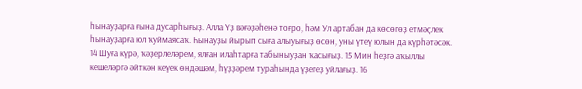һынауҙарға ғына дусарһығыҙ. Алла Үҙ вәғәҙәһенә тоғро, һәм Ул артабан да көсөгөҙ етмәҫлек һынауҙарға юл ҡуймаясаҡ. Һынауҙы йырып сыға алыуығыҙ өсөн, уны үтеү юлын да күрһәтәсәк.
14 Шуға күрә, ҡәҙерлеләрем, ялған илаһтарға табыныуҙан ҡасығыҙ. 15 Мин һеҙгә аҡыллы кешеләргә әйткән кеүек өндәшәм, һүҙҙәрем тураһында үҙегеҙ уйлағыҙ. 16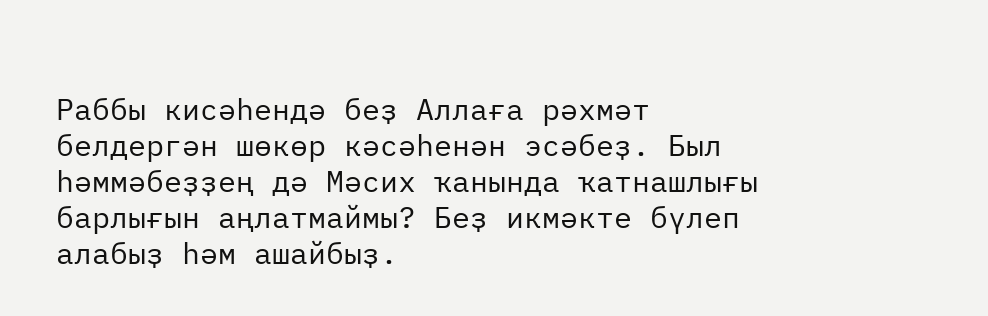Раббы кисәһендә беҙ Аллаға рәхмәт белдергән шөкөр кәсәһенән эсәбеҙ. Был һәммәбеҙҙең дә Мәсих ҡанында ҡатнашлығы барлығын аңлатмаймы? Беҙ икмәкте бүлеп алабыҙ һәм ашайбыҙ.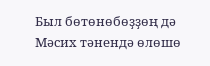Был бөтөнөбөҙҙөң дә Мәсих тәнендә өлөшө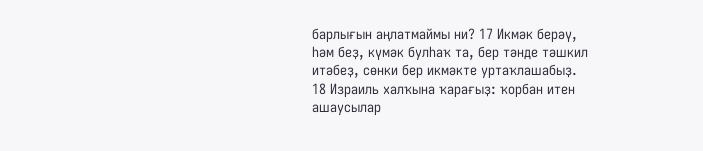барлығын аңлатмаймы ни? 17 Икмәк берәү, һәм беҙ, күмәк булһаҡ та, бер тәнде тәшкил итәбеҙ, сөнки бер икмәкте уртаҡлашабыҙ.
18 Израиль халҡына ҡарағыҙ: ҡорбан итен ашаусылар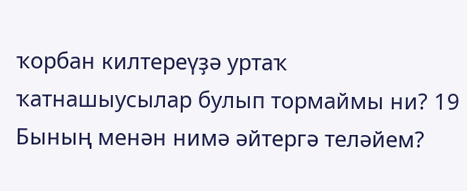ҡорбан килтереүҙә уртаҡ ҡатнашыусылар булып тормаймы ни? 19 Бының менән нимә әйтергә теләйем?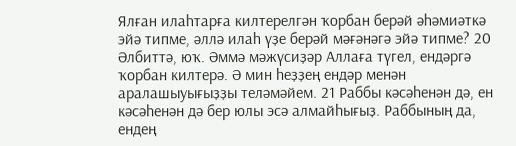Ялған илаһтарға килтерелгән ҡорбан берәй әһәмиәткә эйә типме, әллә илаһ үҙе берәй мәғәнәгә эйә типме? 20 Әлбиттә, юҡ. Әммә мәжүсиҙәр Аллаға түгел, ендәргә ҡорбан килтерә. Ә мин һеҙҙең ендәр менән аралашыуығыҙҙы теләмәйем. 21 Раббы кәсәһенән дә, ен кәсәһенән дә бер юлы эсә алмайһығыҙ. Раббының да, ендең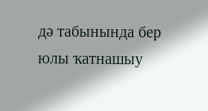дә табынында бер юлы ҡатнашыу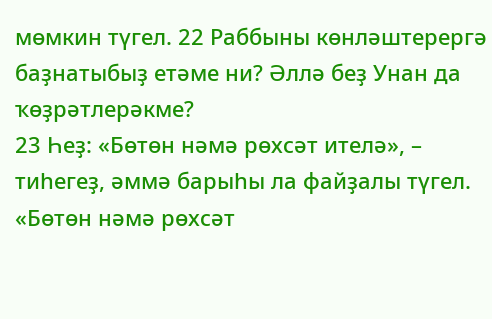мөмкин түгел. 22 Раббыны көнләштерергә баҙнатыбыҙ етәме ни? Әллә беҙ Унан да ҡөҙрәтлерәкме?
23 Һеҙ: «Бөтөн нәмә рөхсәт ителә», – тиһегеҙ, әммә барыһы ла файҙалы түгел. «Бөтөн нәмә рөхсәт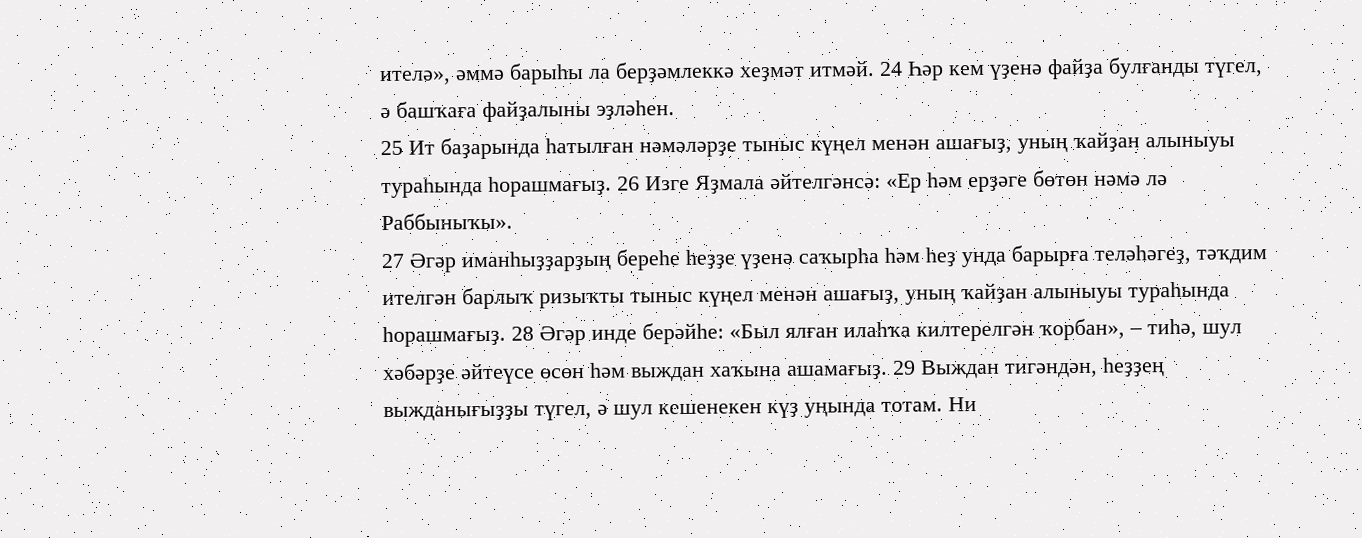ителә», әммә барыһы ла берҙәмлеккә хеҙмәт итмәй. 24 Һәр кем үҙенә файҙа булғанды түгел, ә башҡаға файҙалыны эҙләһен.
25 Ит баҙарында һатылған нәмәләрҙе тыныс күңел менән ашағыҙ, уның ҡайҙан алыныуы тураһында һорашмағыҙ. 26 Изге Яҙмала әйтелгәнсә: «Ер һәм ерҙәге бөтөн нәмә лә Раббыныҡы».
27 Әгәр иманһыҙҙарҙың береһе һеҙҙе үҙенә саҡырһа һәм һеҙ унда барырға теләһәгеҙ, тәҡдим ителгән барлыҡ ризыҡты тыныс күңел менән ашағыҙ, уның ҡайҙан алыныуы тураһында һорашмағыҙ. 28 Әгәр инде берәйһе: «Был ялған илаһҡа килтерелгән ҡорбан», – тиһә, шул хәбәрҙе әйтеүсе өсөн һәм выждан хаҡына ашамағыҙ. 29 Выждан тигәндән, һеҙҙең выжданығыҙҙы түгел, ә шул кешенекен күҙ уңында тотам. Ни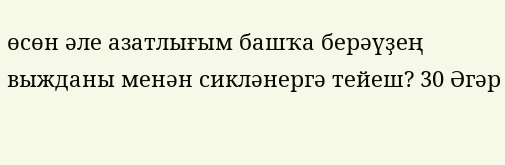өсөн әле азатлығым башҡа берәүҙең выжданы менән сикләнергә тейеш? 30 Әгәр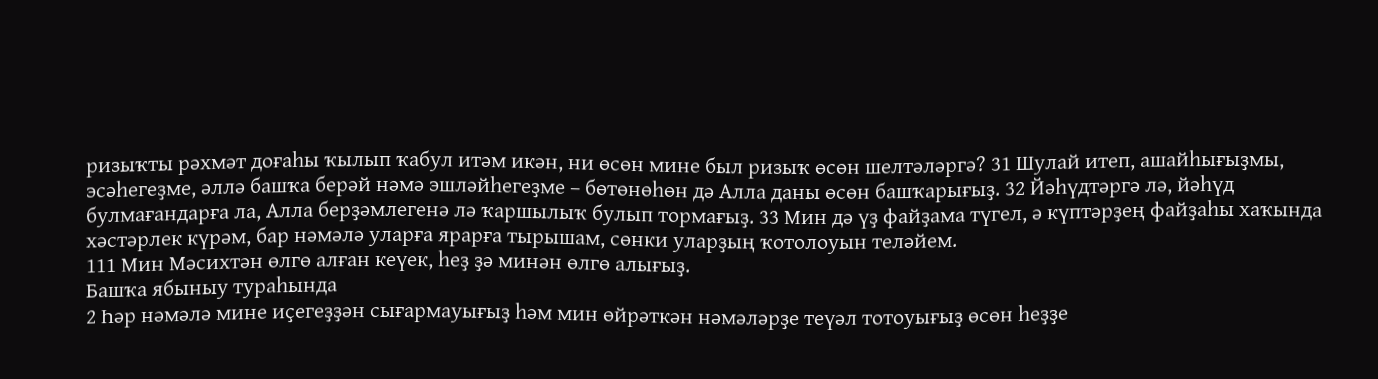ризыҡты рәхмәт доғаһы ҡылып ҡабул итәм икән, ни өсөн мине был ризыҡ өсөн шелтәләргә? 31 Шулай итеп, ашайһығыҙмы, эсәһегеҙме, әллә башҡа берәй нәмә эшләйһегеҙме – бөтөнөһөн дә Алла даны өсөн башҡарығыҙ. 32 Йәһүдтәргә лә, йәһүд булмағандарға ла, Алла берҙәмлегенә лә ҡаршылыҡ булып тормағыҙ. 33 Мин дә үҙ файҙама түгел, ә күптәрҙең файҙаһы хаҡында хәстәрлек күрәм, бар нәмәлә уларға ярарға тырышам, сөнки уларҙың ҡотолоуын теләйем.
111 Мин Мәсихтән өлгө алған кеүек, һеҙ ҙә минән өлгө алығыҙ.
Башҡа ябыныу тураһында
2 Һәр нәмәлә мине иҫегеҙҙән сығармауығыҙ һәм мин өйрәткән нәмәләрҙе теүәл тотоуығыҙ өсөн һеҙҙе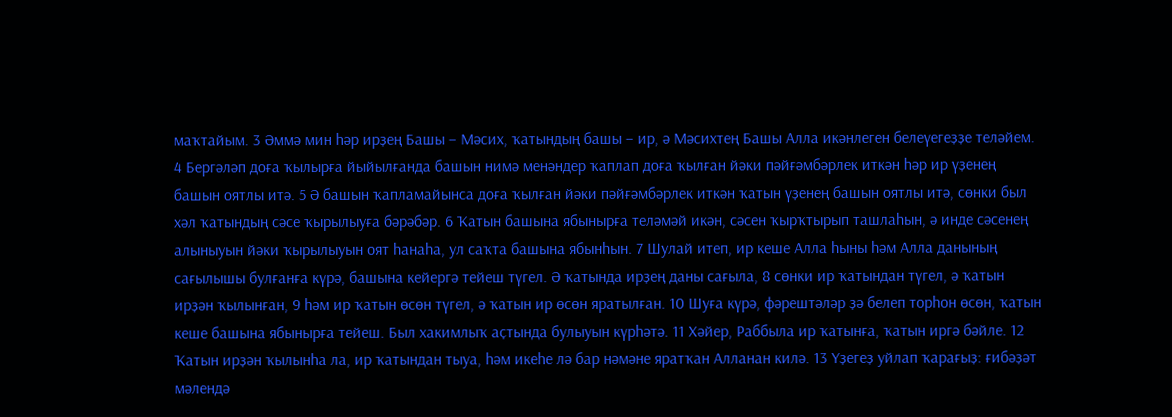маҡтайым. 3 Әммә мин һәр ирҙең Башы – Мәсих, ҡатындың башы – ир, ә Мәсихтең Башы Алла икәнлеген белеүегеҙҙе теләйем. 4 Бергәләп доға ҡылырға йыйылғанда башын нимә менәндер ҡаплап доға ҡылған йәки пәйғәмбәрлек иткән һәр ир үҙенең башын оятлы итә. 5 Ә башын ҡапламайынса доға ҡылған йәки пәйғәмбәрлек иткән ҡатын үҙенең башын оятлы итә, сөнки был хәл ҡатындың сәсе ҡырылыуға бәрәбәр. 6 Ҡатын башына ябынырға теләмәй икән, сәсен ҡырҡтырып ташлаһын, ә инде сәсенең алыныуын йәки ҡырылыуын оят һанаһа, ул саҡта башына ябынһын. 7 Шулай итеп, ир кеше Алла һыны һәм Алла данының сағылышы булғанға күрә, башына кейергә тейеш түгел. Ә ҡатында ирҙең даны сағыла, 8 сөнки ир ҡатындан түгел, ә ҡатын ирҙән ҡылынған, 9 һәм ир ҡатын өсөн түгел, ә ҡатын ир өсөн яратылған. 10 Шуға күрә, фәрештәләр ҙә белеп торһон өсөн, ҡатын кеше башына ябынырға тейеш. Был хакимлыҡ аҫтында булыуын күрһәтә. 11 Хәйер, Раббыла ир ҡатынға, ҡатын иргә бәйле. 12 Ҡатын ирҙән ҡылынһа ла, ир ҡатындан тыуа, һәм икеһе лә бар нәмәне яратҡан Алланан килә. 13 Үҙегеҙ уйлап ҡарағыҙ: ғибәҙәт мәлендә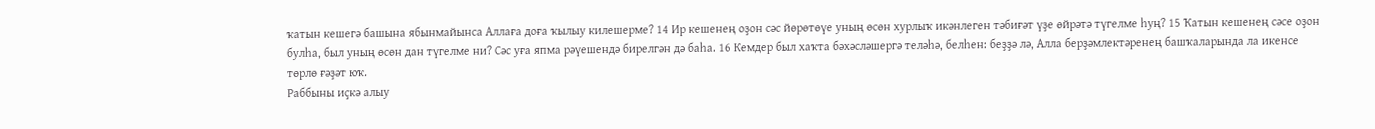ҡатын кешегә башына ябынмайынса Аллаға доға ҡылыу килешерме? 14 Ир кешенең оҙон сәс йөрөтөүе уның өсөн хурлыҡ икәнлеген тәбиғәт үҙе өйрәтә түгелме һуң? 15 Ҡатын кешенең сәсе оҙон булһа, был уның өсөн дан түгелме ни? Сәс уға япма рәүешендә бирелгән дә баһа. 16 Кемдер был хаҡта бәхәсләшергә теләһә, белһен: беҙҙә лә, Алла берҙәмлектәренең башҡаларында ла икенсе төрлө ғәҙәт юҡ.
Раббыны иҫкә алыу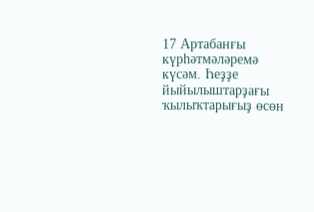17 Артабанғы күрһәтмәләремә күсәм. Һеҙҙе йыйылыштарҙағы ҡылыҡтарығыҙ өсөн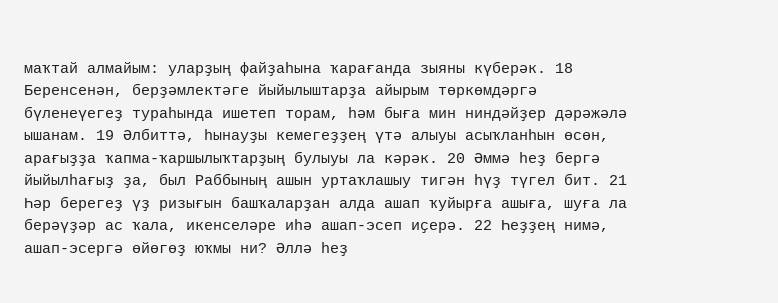маҡтай алмайым: уларҙың файҙаһына ҡарағанда зыяны күберәк. 18 Беренсенән, берҙәмлектәге йыйылыштарҙа айырым төркөмдәргә бүленеүегеҙ тураһында ишетеп торам, һәм быға мин ниндәйҙер дәрәжәлә ышанам. 19 Әлбиттә, һынауҙы кемегеҙҙең үтә алыуы асыҡланһын өсөн, арағыҙҙа ҡапма-ҡаршылыҡтарҙың булыуы ла кәрәк. 20 Әммә һеҙ бергә йыйылһағыҙ ҙа, был Раббының ашын уртаҡлашыу тигән һүҙ түгел бит. 21 Һәр берегеҙ үҙ ризығын башҡаларҙан алда ашап ҡуйырға ашыға, шуға ла берәүҙәр ас ҡала, икенселәре иһә ашап-эсеп иҫерә. 22 Һеҙҙең нимә, ашап-эсергә өйөгөҙ юҡмы ни? Әллә һеҙ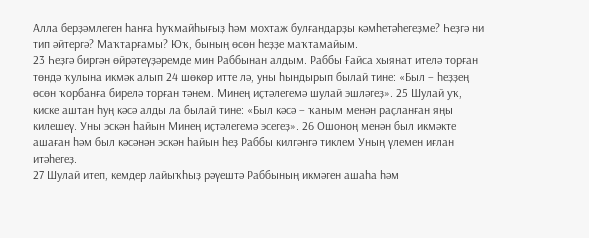Алла берҙәмлеген һанға һуҡмайһығыҙ һәм мохтаж булғандарҙы кәмһетәһегеҙме? Һеҙгә ни тип әйтергә? Маҡтарғамы? Юҡ, бының өсөн һеҙҙе маҡтамайым.
23 Һеҙгә биргән өйрәтеүҙәремде мин Раббынан алдым. Раббы Ғайса хыянат ителә торған төндә ҡулына икмәк алып 24 шөкөр итте лә, уны һындырып былай тине: «Был – һеҙҙең өсөн ҡорбанға бирелә торған тәнем. Минең иҫтәлегемә шулай эшләгеҙ». 25 Шулай уҡ, киске аштан һуң кәсә алды ла былай тине: «Был кәсә – ҡаным менән раҫланған яңы килешеү. Уны эскән һайын Минең иҫтәлегемә эсегеҙ». 26 Ошоноң менән был икмәкте ашаған һәм был кәсәнән эскән һайын һеҙ Раббы килгәнгә тиклем Уның үлемен иғлан итәһегеҙ.
27 Шулай итеп, кемдер лайыҡһыҙ рәүештә Раббының икмәген ашаһа һәм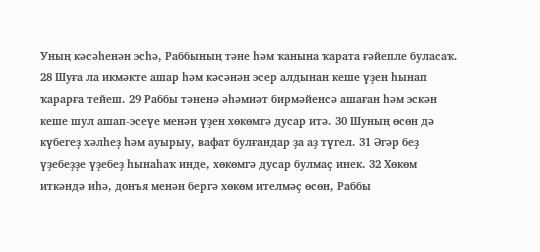Уның кәсәһенән эсһә, Раббының тәне һәм ҡанына ҡарата ғәйепле буласаҡ. 28 Шуға ла икмәкте ашар һәм кәсәнән эсер алдынан кеше үҙен һынап ҡарарға тейеш. 29 Раббы тәненә әһәмиәт бирмәйенсә ашаған һәм эскән кеше шул ашап-эсеүе менән үҙен хөкөмгә дусар итә. 30 Шуның өсөн дә күбегеҙ хәлһеҙ һәм ауырыу, вафат булғандар ҙа аҙ түгел. 31 Әгәр беҙ үҙебеҙҙе үҙебеҙ һынаһаҡ инде, хөкөмгә дусар булмаҫ инек. 32 Хөкөм иткәндә иһә, донъя менән бергә хөкөм ителмәҫ өсөн, Раббы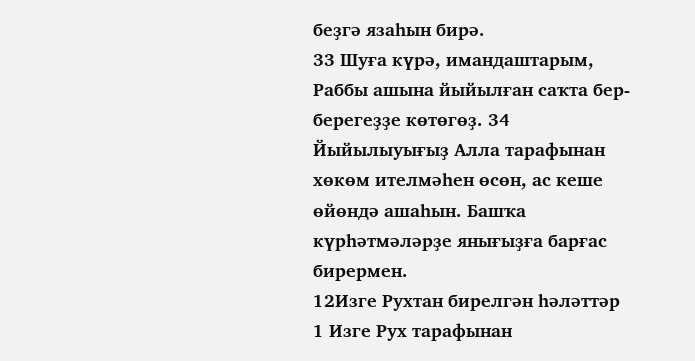беҙгә язаһын бирә.
33 Шуға күрә, имандаштарым, Раббы ашына йыйылған саҡта бер-берегеҙҙе көтөгөҙ. 34 Йыйылыуығыҙ Алла тарафынан хөкөм ителмәһен өсөн, ас кеше өйөндә ашаһын. Башҡа күрһәтмәләрҙе янығыҙға барғас бирермен.
12Изге Рухтан бирелгән һәләттәр
1 Изге Рух тарафынан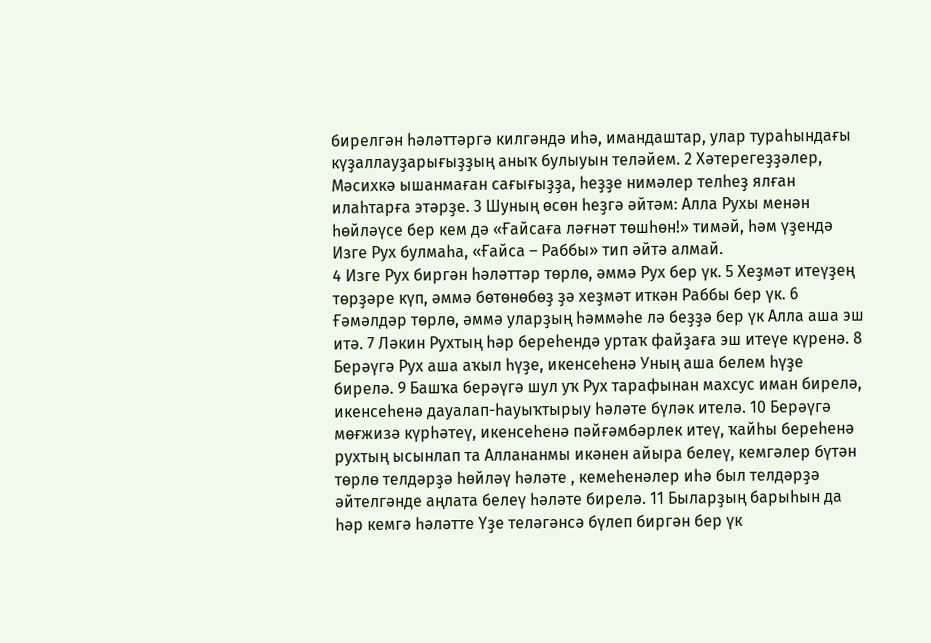бирелгән һәләттәргә килгәндә иһә, имандаштар, улар тураһындағы күҙаллауҙарығыҙҙың аныҡ булыуын теләйем. 2 Хәтерегеҙҙәлер, Мәсихкә ышанмаған сағығыҙҙа, һеҙҙе нимәлер телһеҙ ялған илаһтарға этәрҙе. 3 Шуның өсөн һеҙгә әйтәм: Алла Рухы менән һөйләүсе бер кем дә «Ғайсаға ләғнәт төшһөн!» тимәй, һәм үҙендә Изге Рух булмаһа, «Ғайса – Раббы» тип әйтә алмай.
4 Изге Рух биргән һәләттәр төрлө, әммә Рух бер үк. 5 Хеҙмәт итеүҙең төрҙәре күп, әммә бөтөнөбөҙ ҙә хеҙмәт иткән Раббы бер үк. 6 Ғәмәлдәр төрлө, әммә уларҙың һәммәһе лә беҙҙә бер үк Алла аша эш итә. 7 Ләкин Рухтың һәр береһендә уртаҡ файҙаға эш итеүе күренә. 8 Берәүгә Рух аша аҡыл һүҙе, икенсеһенә Уның аша белем һүҙе бирелә. 9 Башҡа берәүгә шул уҡ Рух тарафынан махсус иман бирелә, икенсеһенә дауалап-һауыҡтырыу һәләте бүләк ителә. 10 Берәүгә мөғжизә күрһәтеү, икенсеһенә пәйғәмбәрлек итеү, ҡайһы береһенә рухтың ысынлап та Аллананмы икәнен айыра белеү, кемгәлер бүтән төрлө телдәрҙә һөйләү һәләте , кемеһенәлер иһә был телдәрҙә әйтелгәнде аңлата белеү һәләте бирелә. 11 Быларҙың барыһын да һәр кемгә һәләтте Үҙе теләгәнсә бүлеп биргән бер үк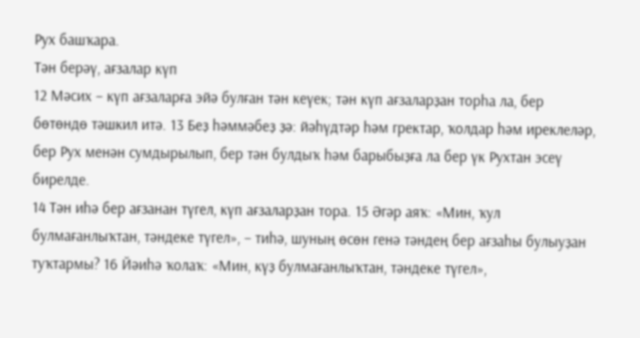Рух башҡара.
Тән берәү, ағзалар күп
12 Мәсих – күп ағзаларға эйә булған тән кеүек; тән күп ағзаларҙан торһа ла, бер бөтөндө тәшкил итә. 13 Беҙ һәммәбеҙ ҙә: йәһүдтәр һәм гректар, ҡолдар һәм иреклеләр, бер Рух менән сумдырылып, бер тән булдыҡ һәм барыбыҙға ла бер үк Рухтан эсеү бирелде.
14 Тән иһә бер ағзанан түгел, күп ағзаларҙан тора. 15 Әгәр аяҡ: «Мин, ҡул булмағанлыҡтан, тәндеке түгел», – тиһә, шуның өсөн генә тәндең бер ағзаһы булыуҙан туҡтармы? 16 Йәиһә ҡолаҡ: «Мин, күҙ булмағанлыҡтан, тәндеке түгел»,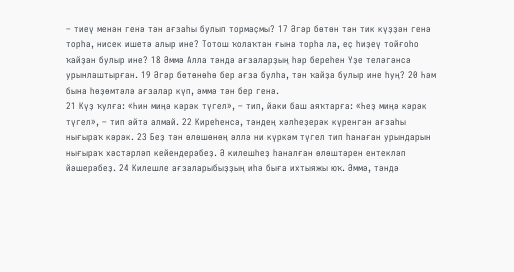– тиеү менән генә тән ағзаһы булып тормаҫмы? 17 Әгәр бөтөн тән тик күҙҙән генә торһа, нисек ишетә алыр ине? Тотош ҡолаҡтан ғына торһа ла, еҫ һиҙеү тойғоһо ҡайҙан булыр ине? 18 Әммә Алла тәндә ағзаларҙың һәр береһен Үҙе теләгәнсә урынлаштырған. 19 Әгәр бөтөнөһө бер ағза булһа, тән ҡайҙа булыр ине һуң? 20 Һәм бына һөҙөмтәлә ағзалар күп, әммә тән бер генә.
21 Күҙ ҡулға: «Һин миңә кәрәк түгел», – тип, йәки баш аяҡтарға: «Һеҙ миңә кәрәк түгел», – тип әйтә алмай. 22 Киреһенсә, тәндең хәлһеҙерәк күренгән ағзаһы нығыраҡ кәрәк. 23 Беҙ тән өлөшөнөң әллә ни күркәм түгел тип һанаған урындарын нығыраҡ хәстәрләп кейендерәбеҙ. Ә килешһеҙ һаналған өлөштәрен ентекләп йәшерәбеҙ. 24 Килешле ағзаларыбыҙҙың иһә быға ихтыяжы юҡ. Әммә, тәндә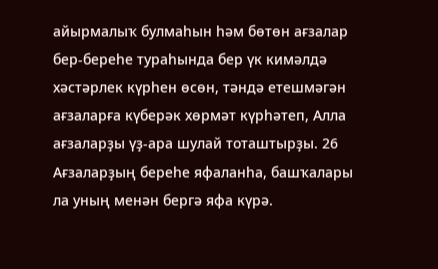айырмалыҡ булмаһын һәм бөтөн ағзалар бер-береһе тураһында бер үк кимәлдә хәстәрлек күрһен өсөн, тәндә етешмәгән ағзаларға күберәк хөрмәт күрһәтеп, Алла ағзаларҙы үҙ-ара шулай тоташтырҙы. 26 Ағзаларҙың береһе яфаланһа, башҡалары ла уның менән бергә яфа күрә.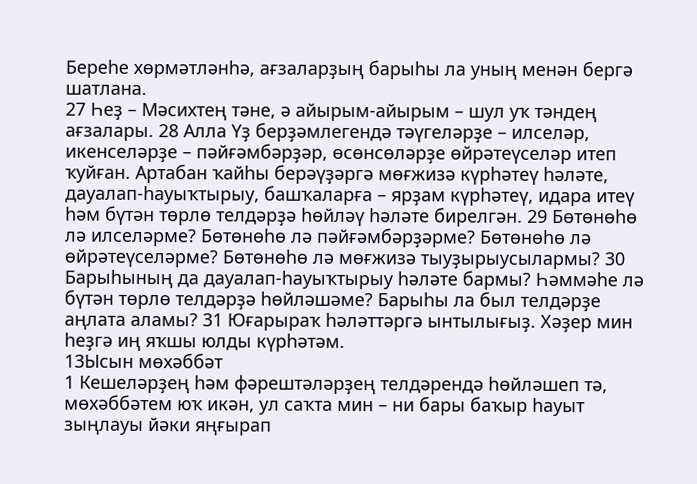Береһе хөрмәтләнһә, ағзаларҙың барыһы ла уның менән бергә шатлана.
27 Һеҙ – Мәсихтең тәне, ә айырым-айырым – шул уҡ тәндең ағзалары. 28 Алла Үҙ берҙәмлегендә тәүгеләрҙе – илселәр, икенселәрҙе – пәйғәмбәрҙәр, өсөнсөләрҙе өйрәтеүселәр итеп ҡуйған. Артабан ҡайһы берәүҙәргә мөғжизә күрһәтеү һәләте, дауалап-һауыҡтырыу, башҡаларға – ярҙам күрһәтеү, идара итеү һәм бүтән төрлө телдәрҙә һөйләү һәләте бирелгән. 29 Бөтөнөһө лә илселәрме? Бөтөнөһө лә пәйғәмбәрҙәрме? Бөтөнөһө лә өйрәтеүселәрме? Бөтөнөһө лә мөғжизә тыуҙырыусылармы? 30 Барыһының да дауалап-һауыҡтырыу һәләте бармы? Һәммәһе лә бүтән төрлө телдәрҙә һөйләшәме? Барыһы ла был телдәрҙе аңлата аламы? 31 Юғарыраҡ һәләттәргә ынтылығыҙ. Хәҙер мин һеҙгә иң яҡшы юлды күрһәтәм.
13Ысын мөхәббәт
1 Кешеләрҙең һәм фәрештәләрҙең телдәрендә һөйләшеп тә, мөхәббәтем юҡ икән, ул саҡта мин – ни бары баҡыр һауыт зыңлауы йәки яңғырап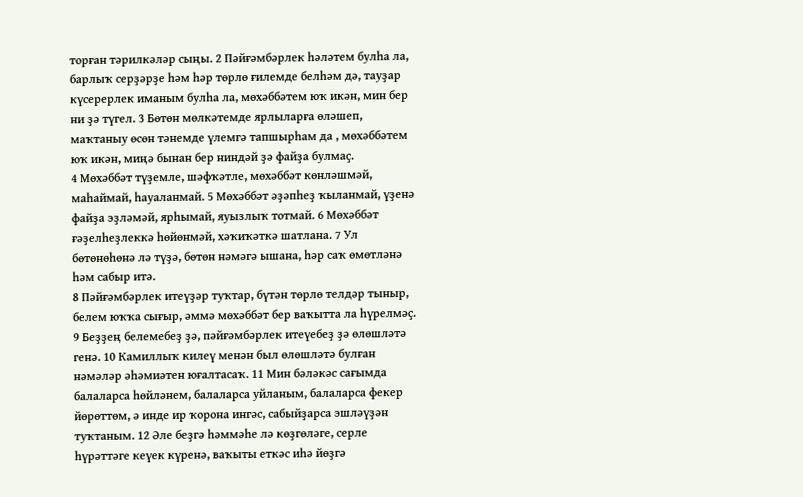торған тәрилкәләр сыңы. 2 Пәйғәмбәрлек һәләтем булһа ла, барлыҡ серҙәрҙе һәм һәр төрлө ғилемде белһәм дә, тауҙар күсерерлек иманым булһа ла, мөхәббәтем юҡ икән, мин бер ни ҙә түгел. 3 Бөтөн мөлкәтемде ярлыларға өләшеп, маҡтаныу өсөн тәнемде үлемгә тапшырһам да , мөхәббәтем юҡ икән, миңә бынан бер ниндәй ҙә файҙа булмаҫ.
4 Мөхәббәт түҙемле, шәфҡәтле, мөхәббәт көнләшмәй, маһаймай, һауаланмай. 5 Мөхәббәт әҙәпһеҙ ҡыланмай, үҙенә файҙа эҙләмәй, ярһымай, яуызлыҡ тотмай. 6 Мөхәббәт ғәҙелһеҙлеккә һөйөнмәй, хәҡиҡәткә шатлана. 7 Ул бөтөнөһөнә лә түҙә, бөтөн нәмәгә ышана, һәр саҡ өмөтләнә һәм сабыр итә.
8 Пәйғәмбәрлек итеүҙәр туҡтар, бүтән төрлө телдәр тыныр, белем юҡҡа сығыр, әммә мөхәббәт бер ваҡытта ла һүрелмәҫ. 9 Беҙҙең белемебеҙ ҙә, пәйғәмбәрлек итеүебеҙ ҙә өлөшләтә генә. 10 Камиллыҡ килеү менән был өлөшләтә булған нәмәләр әһәмиәтен юғалтасаҡ. 11 Мин бәләкәс сағымда балаларса һөйләнем, балаларса уйланым, балаларса фекер йөрөттөм, ә инде ир ҡорона ингәс, сабыйҙарса эшләүҙән туҡтаным. 12 Әле беҙгә һәммәһе лә көҙгөләге, серле һүрәттәге кеүек күренә, ваҡыты еткәс иһә йөҙгә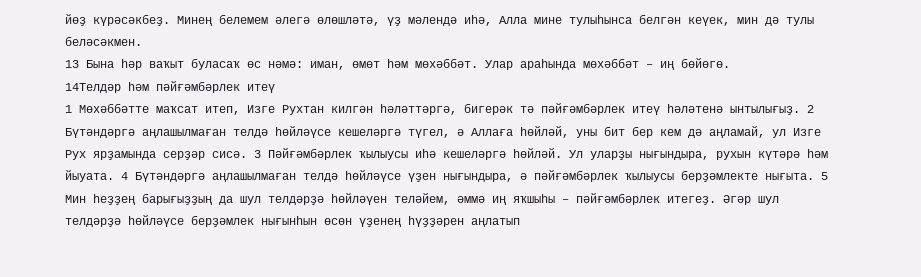йөҙ күрәсәкбеҙ. Минең белемем әлегә өлөшләтә, үҙ мәлендә иһә, Алла мине тулыһынса белгән кеүек, мин дә тулы беләсәкмен.
13 Бына һәр ваҡыт буласаҡ өс нәмә: иман, өмөт һәм мөхәббәт. Улар араһында мөхәббәт – иң бөйөгө.
14Телдәр һәм пәйғәмбәрлек итеү
1 Мөхәббәтте маҡсат итеп, Изге Рухтан килгән һәләттәргә, бигерәк тә пәйғәмбәрлек итеү һәләтенә ынтылығыҙ. 2 Бүтәндәргә аңлашылмаған телдә һөйләүсе кешеләргә түгел, ә Аллаға һөйләй, уны бит бер кем дә аңламай, ул Изге Рух ярҙамында серҙәр сисә. 3 Пәйғәмбәрлек ҡылыусы иһә кешеләргә һөйләй. Ул уларҙы нығындыра, рухын күтәрә һәм йыуата. 4 Бүтәндәргә аңлашылмаған телдә һөйләүсе үҙен нығындыра, ә пәйғәмбәрлек ҡылыусы берҙәмлекте нығыта. 5 Мин һеҙҙең барығыҙҙың да шул телдәрҙә һөйләүен теләйем, әммә иң яҡшыһы – пәйғәмбәрлек итегеҙ. Әгәр шул телдәрҙә һөйләүсе берҙәмлек нығынһын өсөн үҙенең һүҙҙәрен аңлатып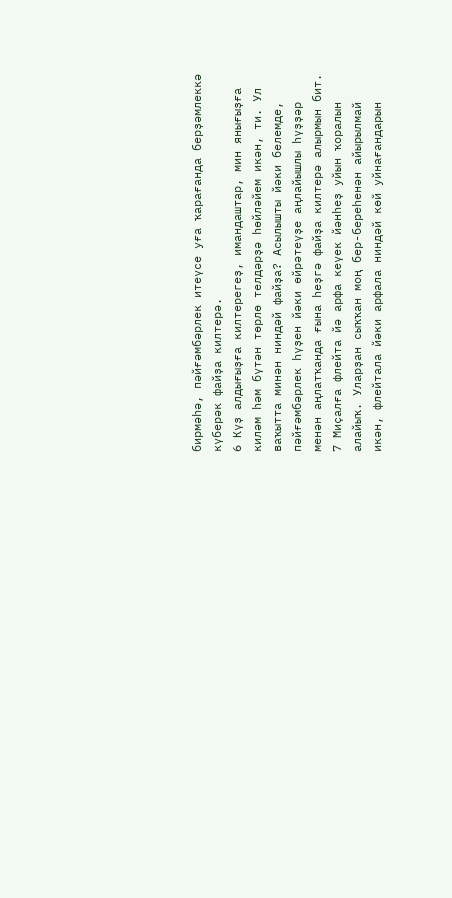бирмәһә, пәйғәмбәрлек итеүсе уға ҡарағанда берҙәмлеккә күберәк файҙа килтерә.
6 Күҙ алдығыҙға килтерегеҙ, имандаштар, мин янығыҙға киләм һәм бүтән төрлө телдәрҙә һөйләйем икән, ти. Ул ваҡытта минән ниндәй файҙа? Асылышты йәки белемде, пәйғәмбәрлек һүҙен йәки өйрәтеүҙе аңлайышлы һүҙҙәр менән аңлатҡанда ғына һеҙгә файҙа килтерә алырмын бит. 7 Миҫалға флейта йә арфа кеүек йәнһеҙ уйын ҡоралын алайыҡ. Уларҙан сыҡҡан моң бер-береһенән айырылмай икән, флейтала йәки арфала ниндәй көй уйнағандарын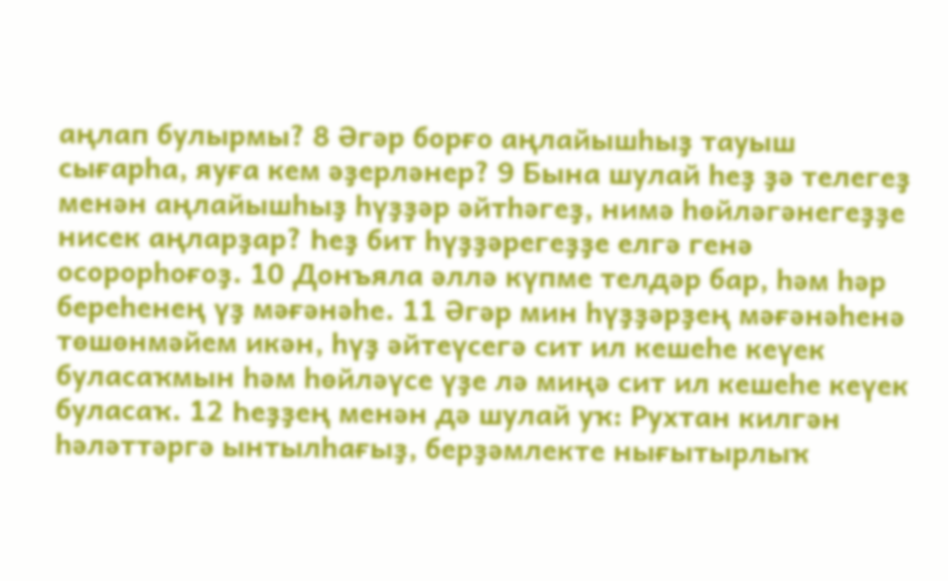аңлап булырмы? 8 Әгәр борғо аңлайышһыҙ тауыш сығарһа, яуға кем әҙерләнер? 9 Бына шулай һеҙ ҙә телегеҙ менән аңлайышһыҙ һүҙҙәр әйтһәгеҙ, нимә һөйләгәнегеҙҙе нисек аңларҙар? Һеҙ бит һүҙҙәрегеҙҙе елгә генә осорорһоғоҙ. 10 Донъяла әллә күпме телдәр бар, һәм һәр береһенең үҙ мәғәнәһе. 11 Әгәр мин һүҙҙәрҙең мәғәнәһенә төшөнмәйем икән, һүҙ әйтеүсегә сит ил кешеһе кеүек буласаҡмын һәм һөйләүсе үҙе лә миңә сит ил кешеһе кеүек буласаҡ. 12 Һеҙҙең менән дә шулай уҡ: Рухтан килгән һәләттәргә ынтылһағыҙ, берҙәмлекте нығытырлыҡ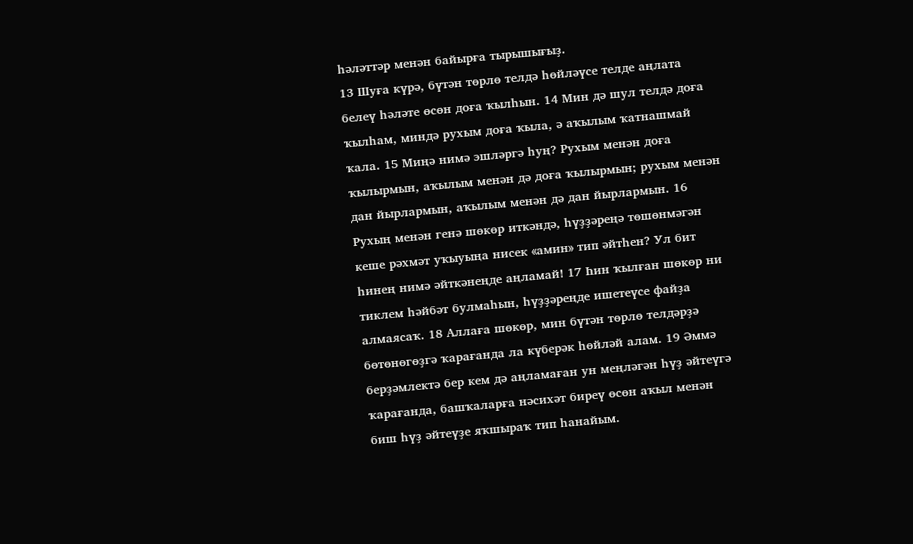һәләттәр менән байырға тырышығыҙ.
13 Шуға күрә, бүтән төрлө телдә һөйләүсе телде аңлата белеү һәләте өсөн доға ҡылһын. 14 Мин дә шул телдә доға ҡылһам, миндә рухым доға ҡыла, ә аҡылым ҡатнашмай ҡала. 15 Миңә нимә эшләргә һуң? Рухым менән доға ҡылырмын, аҡылым менән дә доға ҡылырмын; рухым менән дан йырлармын, аҡылым менән дә дан йырлармын. 16 Рухың менән генә шөкөр иткәндә, һүҙҙәреңә төшөнмәгән кеше рәхмәт уҡыуыңа нисек «амин» тип әйтһен? Ул бит һинең нимә әйткәнеңде аңламай! 17 Һин ҡылған шөкөр ни тиклем һәйбәт булмаһын, һүҙҙәреңде ишетеүсе файҙа алмаясаҡ. 18 Аллаға шөкөр, мин бүтән төрлө телдәрҙә бөтөнөгөҙгә ҡарағанда ла күберәк һөйләй алам. 19 Әммә берҙәмлектә бер кем дә аңламаған ун меңләгән һүҙ әйтеүгә ҡарағанда, башҡаларға нәсихәт биреү өсөн аҡыл менән биш һүҙ әйтеүҙе яҡшыраҡ тип һанайым.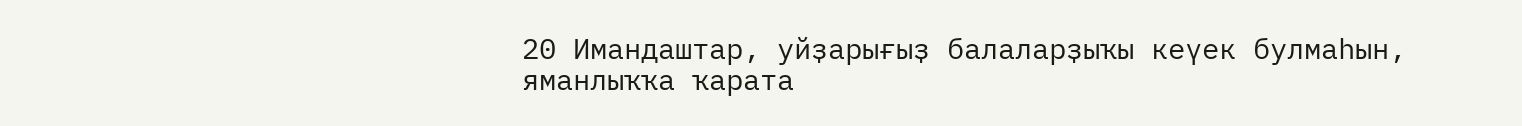20 Имандаштар, уйҙарығыҙ балаларҙыҡы кеүек булмаһын, яманлыҡҡа ҡарата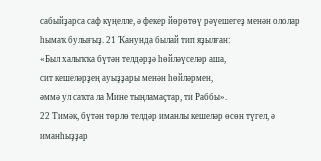сабыйҙарса саф күңелле, ә фекер йөрөтөү рәүешегеҙ менән ололар һымаҡ булығыҙ. 21 Ҡанунда былай тип яҙылған:
«Был халыҡҡа бүтән телдәрҙә һөйләүселәр аша,
сит кешеләрҙең ауыҙҙары менән һөйләрмен,
әммә ул саҡта ла Мине тыңламаҫтар, ти Раббы».
22 Тимәк, бүтән төрлө телдәр иманлы кешеләр өсөн түгел, ә иманһыҙҙар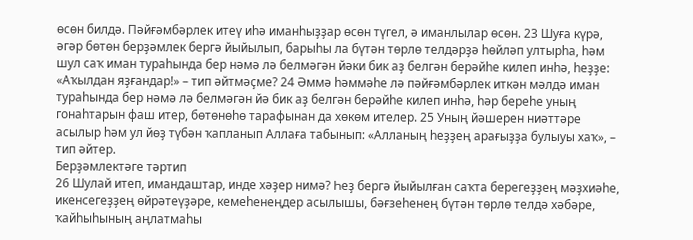өсөн билдә. Пәйғәмбәрлек итеү иһә иманһыҙҙар өсөн түгел, ә иманлылар өсөн. 23 Шуға күрә, әгәр бөтөн берҙәмлек бергә йыйылып, барыһы ла бүтән төрлө телдәрҙә һөйләп ултырһа, һәм шул саҡ иман тураһында бер нәмә лә белмәгән йәки бик аҙ белгән берәйһе килеп инһә, һеҙҙе: «Аҡылдан яҙғандар!» – тип әйтмәҫме? 24 Әммә һәммәһе лә пәйғәмбәрлек иткән мәлдә иман тураһында бер нәмә лә белмәгән йә бик аҙ белгән берәйһе килеп инһә, һәр береһе уның гонаһтарын фаш итер, бөтөнөһө тарафынан да хөкөм ителер. 25 Уның йәшерен ниәттәре асылыр һәм ул йөҙ түбән ҡапланып Аллаға табынып: «Алланың һеҙҙең арағыҙҙа булыуы хаҡ», – тип әйтер.
Берҙәмлектәге тәртип
26 Шулай итеп, имандаштар, инде хәҙер нимә? Һеҙ бергә йыйылған саҡта берегеҙҙең мәҙхиәһе, икенсегеҙҙең өйрәтеүҙәре, кемеһенеңдер асылышы, бәғзеһенең бүтән төрлө телдә хәбәре, ҡайһыһының аңлатмаһы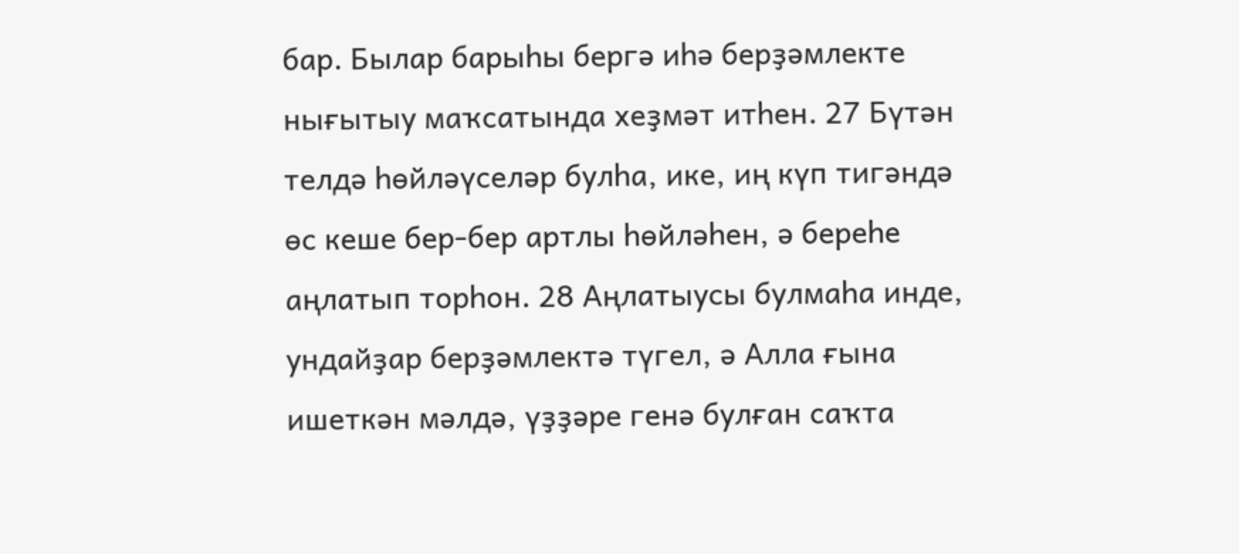бар. Былар барыһы бергә иһә берҙәмлекте нығытыу маҡсатында хеҙмәт итһен. 27 Бүтән телдә һөйләүселәр булһа, ике, иң күп тигәндә өс кеше бер-бер артлы һөйләһен, ә береһе аңлатып торһон. 28 Аңлатыусы булмаһа инде, ундайҙар берҙәмлектә түгел, ә Алла ғына ишеткән мәлдә, үҙҙәре генә булған саҡта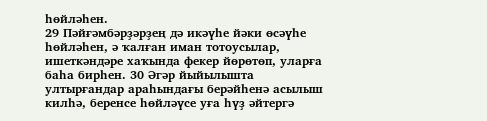һөйләһен.
29 Пәйғәмбәрҙәрҙең дә икәүһе йәки өсәүһе һөйләһен, ә ҡалған иман тотоусылар, ишеткәндәре хаҡында фекер йөрөтөп, уларға баһа бирһен. 30 Әгәр йыйылышта ултырғандар араһындағы берәйһенә асылыш килһә, беренсе һөйләүсе уға һүҙ әйтергә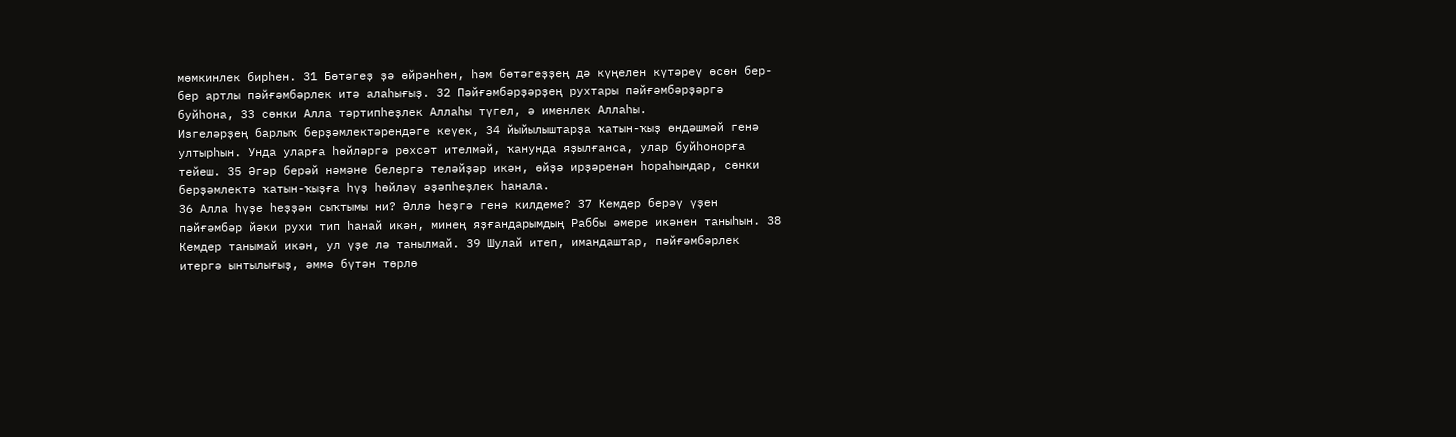мөмкинлек бирһен. 31 Бөтәгеҙ ҙә өйрәнһен, һәм бөтәгеҙҙең дә күңелен күтәреү өсөн бер-бер артлы пәйғәмбәрлек итә алаһығыҙ. 32 Пәйғәмбәрҙәрҙең рухтары пәйғәмбәрҙәргә буйһона, 33 сөнки Алла тәртипһеҙлек Аллаһы түгел, ә именлек Аллаһы.
Изгеләрҙең барлыҡ берҙәмлектәрендәге кеүек, 34 йыйылыштарҙа ҡатын-ҡыҙ өндәшмәй генә ултырһын. Унда уларға һөйләргә рөхсәт ителмәй, ҡанунда яҙылғанса, улар буйһонорға тейеш. 35 Әгәр берәй нәмәне белергә теләйҙәр икән, өйҙә ирҙәренән һораһындар, сөнки берҙәмлектә ҡатын-ҡыҙға һүҙ һөйләү әҙәпһеҙлек һанала.
36 Алла һүҙе һеҙҙән сыҡтымы ни? Әллә һеҙгә генә килдеме? 37 Кемдер берәү үҙен пәйғәмбәр йәки рухи тип һанай икән, минең яҙғандарымдың Раббы әмере икәнен таныһын. 38 Кемдер танымай икән, ул үҙе лә танылмай. 39 Шулай итеп, имандаштар, пәйғәмбәрлек итергә ынтылығыҙ, әммә бүтән төрлө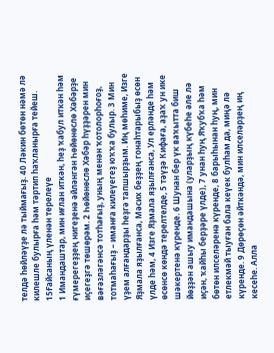телдә һөйләүҙе лә тыймағыҙ. 40 Ләкин бөтөн нәмә лә килешле булырға һәм тәртип һаҡланырға тейеш.
15Ғайсаның үленән терелеүе
1 Имандаштар, мин иғлан иткән, һеҙ ҡабул иткән һәм ғүмерегеҙҙең нигеҙенә әйләнгән Һөйөнөслө Хәбәрҙе иҫегеҙгә төшөрәм. 2 Һөйөнөслө Хәбәр һүҙҙәрен мин вәғәзләгәнсә тотһағыҙ, уның менән ҡотолорһоғоҙ, тотмаһағыҙ – иманға килеүегеҙ юҡҡа булыр. 3 Мин үҙем алғандарҙы һеҙгә тапшырҙым. Иң мөһиме, Изге Яҙмала яҙылғанса, Мәсих беҙҙең гонаһтарыбыҙ өсөн үлде һәм, 4 Изге Яҙмала яҙылғанса, Ул ерләнде һәм өсөнсө көндә терелтелде, 5 тәүҙә Кифаға, аҙаҡ ун ике шәкертенә күренде. 6 Шунан бер үк ваҡытта биш йөҙҙән ашыу имандашына (уларҙың күбеһе әле лә иҫән, ҡайһы берҙәре үлде), 7 унан һуң Яҡубҡа һәм бөтөн илселәренә күренде, 8 барыһынан һуң, мин етлекмәй тыуған бала кеүек булһам да, миңә лә күренде. 9 Дөрөҫөн әйткәндә, мин илселәрҙең иң кесеһе. Алла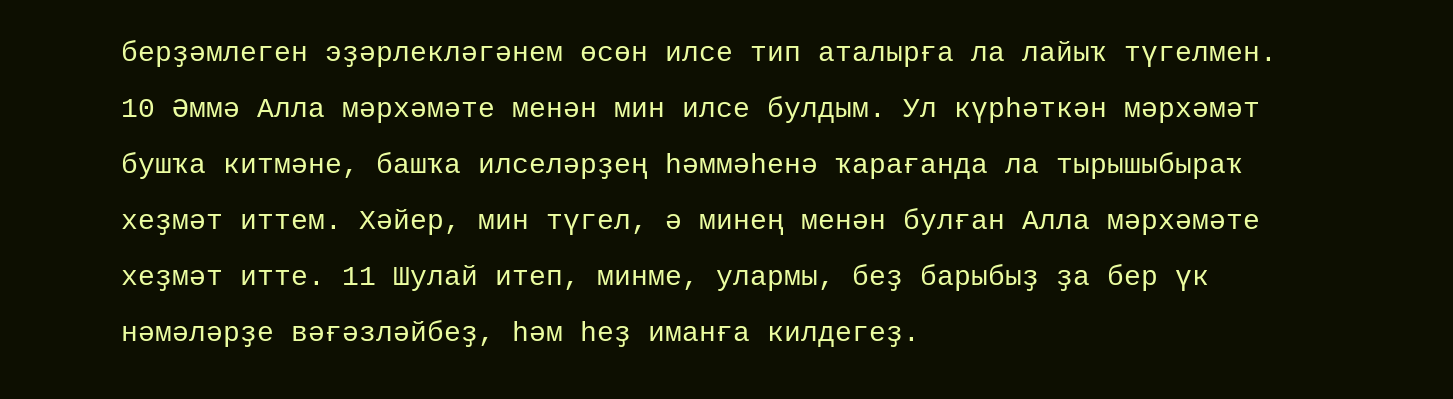берҙәмлеген эҙәрлекләгәнем өсөн илсе тип аталырға ла лайыҡ түгелмен. 10 Әммә Алла мәрхәмәте менән мин илсе булдым. Ул күрһәткән мәрхәмәт бушҡа китмәне, башҡа илселәрҙең һәммәһенә ҡарағанда ла тырышыбыраҡ хеҙмәт иттем. Хәйер, мин түгел, ә минең менән булған Алла мәрхәмәте хеҙмәт итте. 11 Шулай итеп, минме, улармы, беҙ барыбыҙ ҙа бер үк нәмәләрҙе вәғәзләйбеҙ, һәм һеҙ иманға килдегеҙ.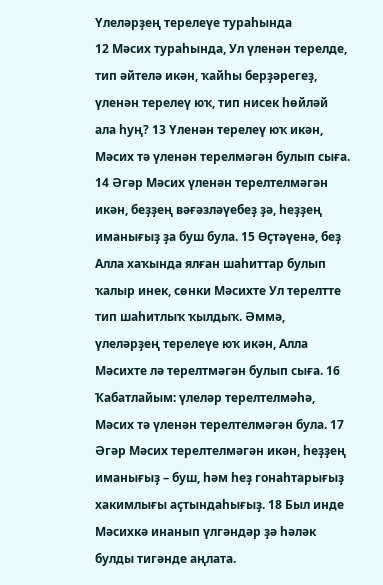Үлеләрҙең терелеүе тураһында
12 Мәсих тураһында, Ул үленән терелде, тип әйтелә икән, ҡайһы берҙәрегеҙ, үленән терелеү юҡ, тип нисек һөйләй ала һуң? 13 Үленән терелеү юҡ икән, Мәсих тә үленән терелмәгән булып сыға. 14 Әгәр Мәсих үленән терелтелмәгән икән, беҙҙең вәғәзләүебеҙ ҙә, һеҙҙең иманығыҙ ҙа буш була. 15 Өҫтәүенә, беҙ Алла хаҡында ялған шаһиттар булып ҡалыр инек, сөнки Мәсихте Ул терелтте тип шаһитлыҡ ҡылдыҡ. Әммә, үлеләрҙең терелеүе юҡ икән, Алла Мәсихте лә терелтмәгән булып сыға. 16 Ҡабатлайым: үлеләр терелтелмәһә, Мәсих тә үленән терелтелмәгән була. 17 Әгәр Мәсих терелтелмәгән икән, һеҙҙең иманығыҙ – буш, һәм һеҙ гонаһтарығыҙ хакимлығы аҫтындаһығыҙ. 18 Был инде Мәсихкә инанып үлгәндәр ҙә һәләк булды тигәнде аңлата.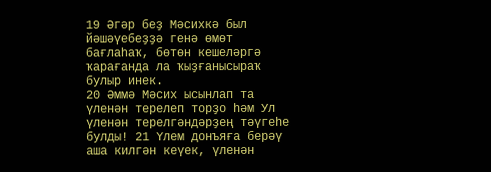19 Әгәр беҙ Мәсихкә был йәшәүебеҙҙә генә өмөт бағлаһаҡ, бөтөн кешеләргә ҡарағанда ла ҡыҙғанысыраҡ булыр инек.
20 Әммә Мәсих ысынлап та үленән терелеп торҙо һәм Ул үленән терелгәндәрҙең тәүгеһе булды! 21 Үлем донъяға берәү аша килгән кеүек, үленән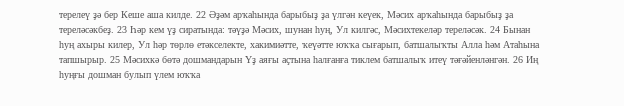терелеү ҙә бер Кеше аша килде. 22 Әҙәм арҡаһында барыбыҙ ҙа үлгән кеүек, Мәсих арҡаһында барыбыҙ ҙа тереләсәкбеҙ. 23 Һәр кем үҙ сиратында: тәүҙә Мәсих, шунан һуң, Ул килгәс, Мәсихтекеләр тереләсәк. 24 Бынан һуң ахыры килер, Ул һәр төрлө етәкселекте, хакимиәтте, ҡеүәтте юҡҡа сығарып, батшалыҡты Алла һәм Атаһына тапшырыр. 25 Мәсихкә бөтә дошмандарын Үҙ аяғы аҫтына һалғанға тиклем батшалыҡ итеү тәғәйенләнгән. 26 Иң һуңғы дошман булып үлем юҡҡа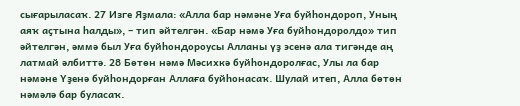сығарыласаҡ. 27 Изге Яҙмала: «Алла бар нәмәне Уға буйһондороп, Уның аяҡ аҫтына һалды», – тип әйтелгән. «Бар нәмә Уға буйһондоролдо» тип әйтелгән, әммә был Уға буйһондороусы Алланы үҙ эсенә ала тигәнде аң латмай әлбиттә. 28 Бөтөн нәмә Мәсихкә буйһондоролғас, Улы ла бар нәмәне Үҙенә буйһондорған Аллаға буйһонасаҡ. Шулай итеп, Алла бөтөн нәмәлә бар буласаҡ.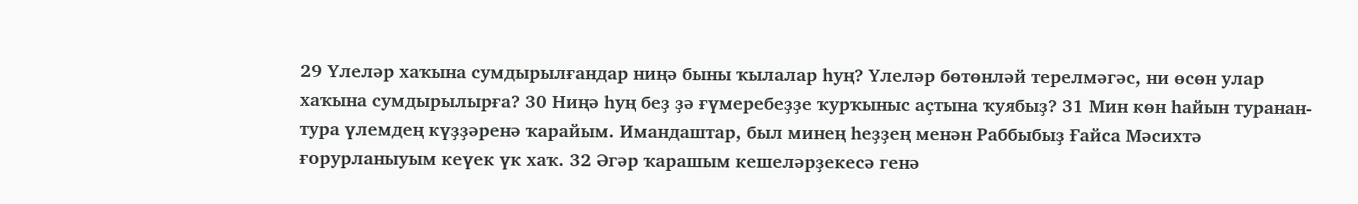29 Үлеләр хаҡына сумдырылғандар ниңә быны ҡылалар һуң? Үлеләр бөтөнләй терелмәгәс, ни өсөн улар хаҡына сумдырылырға? 30 Ниңә һуң беҙ ҙә ғүмеребеҙҙе ҡурҡыныс аҫтына ҡуябыҙ? 31 Мин көн һайын туранан-тура үлемдең күҙҙәренә ҡарайым. Имандаштар, был минең һеҙҙең менән Раббыбыҙ Ғайса Мәсихтә ғорурланыуым кеүек үк хаҡ. 32 Әгәр ҡарашым кешеләрҙекесә генә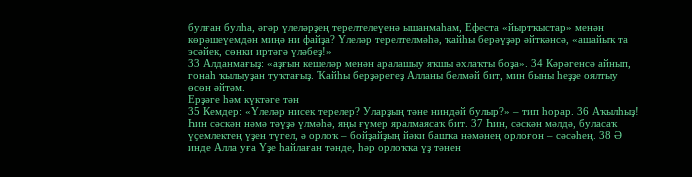булған булһа, әгәр үлеләрҙең терелтелеүенә ышанмаһам, Ефеста «йыртҡыстар» менән көрәшеүемдән миңә ни файҙа? Үлеләр терелтелмәһә, ҡайһы берәүҙәр әйткәнсә, «ашайыҡ та эсәйек, сөнки иртәгә үләбеҙ!»
33 Алданмағыҙ: «аҙғын кешеләр менән аралашыу яҡшы әхлаҡты боҙа». 34 Кәрәгенсә айнып, гонаһ ҡылыуҙан туҡтағыҙ. Ҡайһы берҙәрегеҙ Алланы белмәй бит, мин быны һеҙҙе оялтыу өсөн әйтәм.
Ерҙәге һәм күктәге тән
35 Кемдер: «Үлеләр нисек терелер? Уларҙың тәне ниндәй булыр?» – тип һорар. 36 Аҡылһыҙ! Һин сәскән нәмә тәүҙә үлмәһә, яңы ғүмер яралмаясаҡ бит. 37 Һин, сәскән мәлдә, буласаҡ үҫемлектең үҙен түгел, ә орлоҡ – бойҙайҙың йәки башҡа нәмәнең орлоғон – сәсәһең. 38 Ә инде Алла уға Үҙе һайлаған тәнде, һәр орлоҡҡа үҙ тәнен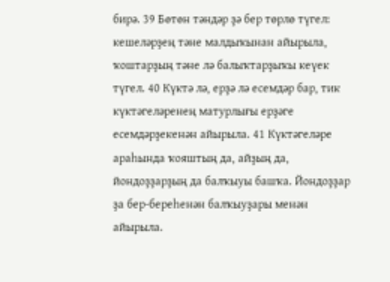бирә. 39 Бөтөн тәндәр ҙә бер төрлө түгел: кешеләрҙең тәне малдыҡынан айырыла, ҡоштарҙың тәне лә балыҡтарҙыҡы кеүек түгел. 40 Күктә лә, ерҙә лә есемдәр бар, тик күктәгеләренең матурлығы ерҙәге есемдәрҙекенән айырыла. 41 Күктәгеләре араһында ҡояштың да, айҙың да, йондоҙҙарҙың да балҡыуы башҡа. Йондоҙҙар ҙа бер-береһенән балҡыуҙары менән айырыла.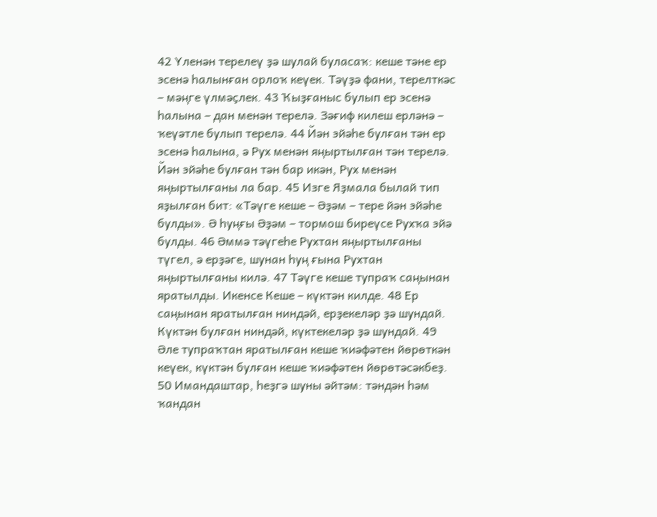42 Үленән терелеү ҙә шулай буласаҡ: кеше тәне ер эсенә һалынған орлоҡ кеүек. Тәүҙә фани, терелткәс – мәңге үлмәҫлек. 43 Ҡыҙғаныс булып ер эсенә һалына – дан менән терелә. Зәғиф килеш ерләнә – ҡеүәтле булып терелә. 44 Йән эйәһе булған тән ер эсенә һалына, ә Рух менән яңыртылған тән терелә. Йән эйәһе булған тән бар икән, Рух менән яңыртылғаны ла бар. 45 Изге Яҙмала былай тип яҙылған бит: «Тәүге кеше – Әҙәм – тере йән эйәһе булды». Ә һуңғы Әҙәм – тормош биреүсе Рухҡа эйә булды. 46 Әммә тәүгеһе Рухтан яңыртылғаны түгел, ә ерҙәге, шунан һуң ғына Рухтан яңыртылғаны килә. 47 Тәүге кеше тупраҡ саңынан яратылды. Икенсе Кеше – күктән килде. 48 Ер саңынан яратылған ниндәй, ерҙекеләр ҙә шундай. Күктән булған ниндәй, күктекеләр ҙә шундай. 49 Әле тупраҡтан яратылған кеше ҡиәфәтен йөрөткән кеүек, күктән булған кеше ҡиәфәтен йөрөтәсәкбеҙ.
50 Имандаштар, һеҙгә шуны әйтәм: тәндән һәм ҡандан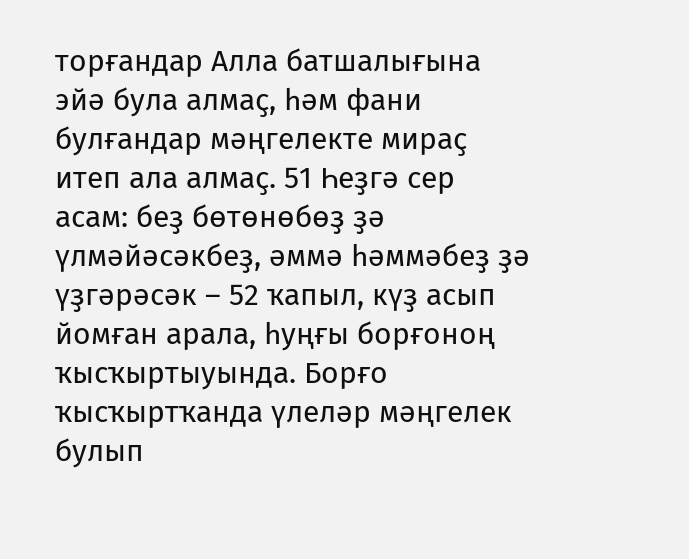торғандар Алла батшалығына эйә була алмаҫ, һәм фани булғандар мәңгелекте мираҫ итеп ала алмаҫ. 51 Һеҙгә сер асам: беҙ бөтөнөбөҙ ҙә үлмәйәсәкбеҙ, әммә һәммәбеҙ ҙә үҙгәрәсәк – 52 ҡапыл, күҙ асып йомған арала, һуңғы борғоноң ҡысҡыртыуында. Борғо ҡысҡыртҡанда үлеләр мәңгелек булып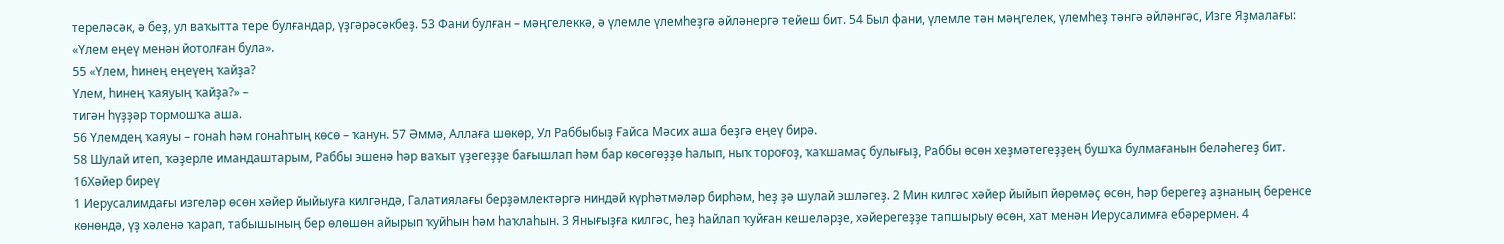тереләсәк, ә беҙ, ул ваҡытта тере булғандар, үҙгәрәсәкбеҙ. 53 Фани булған – мәңгелеккә, ә үлемле үлемһеҙгә әйләнергә тейеш бит. 54 Был фани, үлемле тән мәңгелек, үлемһеҙ тәнгә әйләнгәс, Изге Яҙмалағы:
«Үлем еңеү менән йотолған була».
55 «Үлем, һинең еңеүең ҡайҙа?
Үлем, һинең ҡаяуың ҡайҙа?» –
тигән һүҙҙәр тормошҡа аша.
56 Үлемдең ҡаяуы – гонаһ һәм гонаһтың көсө – ҡанун. 57 Әммә, Аллаға шөкөр, Ул Раббыбыҙ Ғайса Мәсих аша беҙгә еңеү бирә.
58 Шулай итеп, ҡәҙерле имандаштарым, Раббы эшенә һәр ваҡыт үҙегеҙҙе бағышлап һәм бар көсөгөҙҙө һалып, ныҡ тороғоҙ, ҡаҡшамаҫ булығыҙ, Раббы өсөн хеҙмәтегеҙҙең бушҡа булмағанын беләһегеҙ бит.
16Хәйер биреү
1 Иерусалимдағы изгеләр өсөн хәйер йыйыуға килгәндә, Галатиялағы берҙәмлектәргә ниндәй күрһәтмәләр бирһәм, һеҙ ҙә шулай эшләгеҙ. 2 Мин килгәс хәйер йыйып йөрөмәҫ өсөн, һәр берегеҙ аҙнаның беренсе көнөндә, үҙ хәленә ҡарап, табышының бер өлөшөн айырып ҡуйһын һәм һаҡлаһын. 3 Янығыҙға килгәс, һеҙ һайлап ҡуйған кешеләрҙе, хәйерегеҙҙе тапшырыу өсөн, хат менән Иерусалимға ебәрермен. 4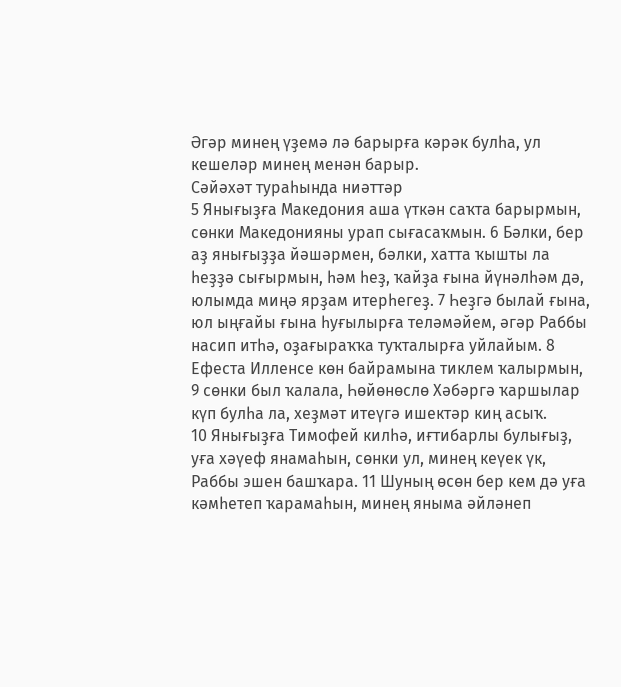Әгәр минең үҙемә лә барырға кәрәк булһа, ул кешеләр минең менән барыр.
Сәйәхәт тураһында ниәттәр
5 Янығыҙға Македония аша үткән саҡта барырмын, сөнки Македонияны урап сығасаҡмын. 6 Бәлки, бер аҙ янығыҙҙа йәшәрмен, бәлки, хатта ҡышты ла һеҙҙә сығырмын, һәм һеҙ, ҡайҙа ғына йүнәлһәм дә, юлымда миңә ярҙам итерһегеҙ. 7 Һеҙгә былай ғына, юл ыңғайы ғына һуғылырға теләмәйем, әгәр Раббы насип итһә, оҙағыраҡҡа туҡталырға уйлайым. 8 Ефеста Илленсе көн байрамына тиклем ҡалырмын, 9 сөнки был ҡалала, Һөйөнөслө Хәбәргә ҡаршылар күп булһа ла, хеҙмәт итеүгә ишектәр киң асыҡ.
10 Янығыҙға Тимофей килһә, иғтибарлы булығыҙ, уға хәүеф янамаһын, сөнки ул, минең кеүек үк, Раббы эшен башҡара. 11 Шуның өсөн бер кем дә уға кәмһетеп ҡарамаһын, минең яныма әйләнеп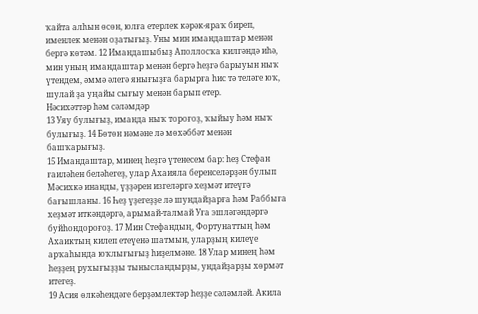ҡайта алһын өсөн, юлға етерлек кәрәк-яраҡ биреп, именлек менән оҙатығыҙ. Уны мин имандаштар менән бергә көтәм. 12 Имандашыбыҙ Аполлосҡа килгәндә иһә, мин уның имандаштар менән бергә һеҙгә барыуын ныҡ үтендем, әммә әлегә янығыҙға барырға һис тә теләге юҡ, шулай ҙа уңайы сығыу менән барып етер.
Нәсихәттәр һәм сәләмдәр
13 Уяу булығыҙ, иманда ныҡ тороғоҙ, ҡыйыу һәм ныҡ булығыҙ. 14 Бөтөн нәмәне лә мөхәббәт менән башҡарығыҙ.
15 Имандаштар, минең һеҙгә үтенесем бар: һеҙ Стефан ғаиләһен беләһегеҙ, улар Ахаияла беренселәрҙән булып Мәсихкә инанды, үҙҙәрен изгеләргә хеҙмәт итеүгә бағышланы. 16 Һеҙ үҙегеҙҙе лә шундайҙарға һәм Раббыға хеҙмәт иткәндәргә, арымай-талмай Уға эшләгәндәргә буйһондороғоҙ. 17 Мин Стефандың, Фортунаттың һәм Ахаиктың килеп етеүенә шатмын, уларҙың килеүе арҡаһында юҡлығығыҙ һиҙелмәне. 18 Улар минең һәм һеҙҙең рухығыҙҙы тынысландырҙы, ундайҙарҙы хөрмәт итегеҙ.
19 Асия өлкәһендәге берҙәмлектәр һеҙҙе сәләмләй. Акила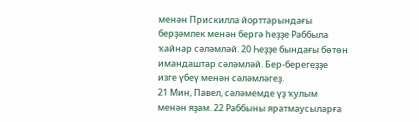менән Прискилла йорттарындағы берҙәмлек менән бергә һеҙҙе Раббыла ҡайнар сәләмләй. 20 Һеҙҙе бындағы бөтөн имандаштар сәләмләй. Бер-берегеҙҙе изге үбеү менән сәләмләгеҙ.
21 Мин, Павел, сәләмемде үҙ ҡулым менән яҙам. 22 Раббыны яратмаусыларға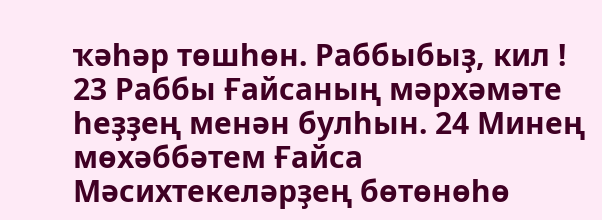ҡәһәр төшһөн. Раббыбыҙ, кил !
23 Раббы Ғайсаның мәрхәмәте һеҙҙең менән булһын. 24 Минең мөхәббәтем Ғайса Мәсихтекеләрҙең бөтөнөһө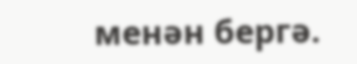менән бергә.